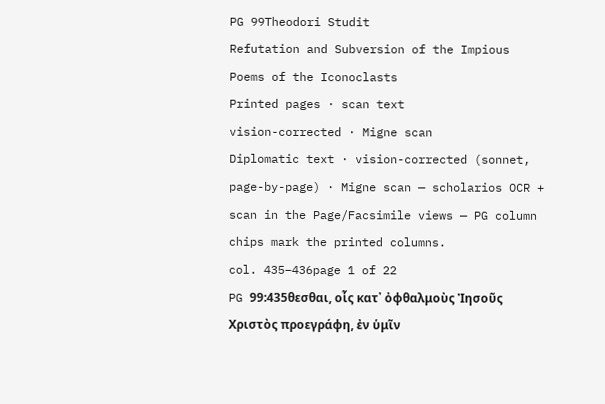PG 99Theodori Studit
Refutation and Subversion of the Impious Poems of the Iconoclasts
Printed pages · scan text
vision-corrected · Migne scan
Diplomatic text · vision-corrected (sonnet, page-by-page) · Migne scan — scholarios OCR + scan in the Page/Facsimile views — PG column chips mark the printed columns.
col. 435–436page 1 of 22
PG 99:435θεσθαι, οἷς κατ᾽ ὀφθαλμοὺς Ἰησοῦς Χριστὸς προεγράφη, ἐν ὑμῖν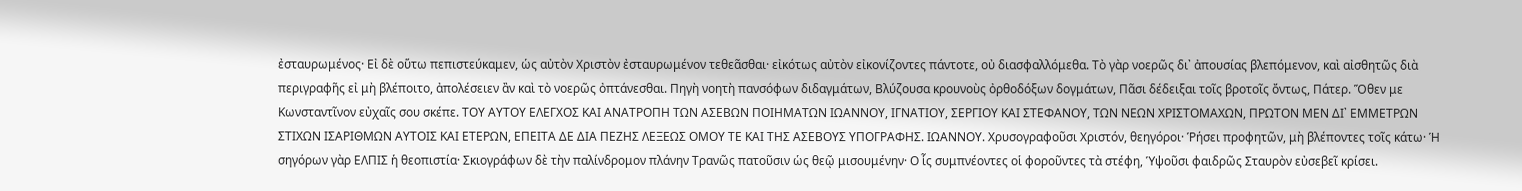ἐσταυρωμένος· Εἰ δὲ οὕτω πεπιστεύκαμεν, ὡς αὐτὸν Χριστὸν ἐσταυρωμένον τεθεᾶσθαι· εἰκότως αὐτὸν εἰκονίζοντες πάντοτε, οὐ διασφαλλόμεθα. Τὸ γὰρ νοερῶς δι᾽ ἀπουσίας βλεπόμενον, καὶ αἰσθητῶς διὰ περιγραφῆς εἰ μὴ βλέποιτο, ἀπολέσειεν ἂν καὶ τὸ νοερῶς ὀπτάνεσθαι. Πηγὴ νοητὴ πανσόφων διδαγμάτων, Βλύζουσα κρουνοὺς ὀρθοδόξων δογμάτων, Πᾶσι δέδειξαι τοῖς βροτοῖς ὄντως, Πάτερ. Ὅθεν με Κωνσταντῖνον εὐχαῖς σου σκέπε. ΤΟΥ ΑΥΤΟΥ ΕΛΕΓΧΟΣ ΚΑΙ ΑΝΑΤΡΟΠΗ ΤΩΝ ΑΣΕΒΩΝ ΠΟΙΗΜΑΤΩΝ ΙΩΑΝΝΟΥ, ΙΓΝΑΤΙΟΥ, ΣΕΡΓΙΟΥ ΚΑΙ ΣΤΕΦΑΝΟΥ, ΤΩΝ ΝΕΩΝ ΧΡΙΣΤΟΜΑΧΩΝ, ΠΡΩΤΟΝ ΜΕΝ ΔΙ᾽ ΕΜΜΕΤΡΩΝ ΣΤΙΧΩΝ ΙΣΑΡΙΘΜΩΝ ΑΥΤΟΙΣ ΚΑΙ ΕΤΕΡΩΝ, ΕΠΕΙΤΑ ΔΕ ΔΙΑ ΠΕΖΗΣ ΛΕΞΕΩΣ ΟΜΟΥ ΤΕ ΚΑΙ ΤΗΣ ΑΣΕΒΟΥΣ ΥΠΟΓΡΑΦΗΣ. ΙΩΑΝΝΟΥ. Χρυσογραφοῦσι Χριστόν, θεηγόροι· Ῥήσει προφητῶν, μὴ βλέποντες τοῖς κάτω· Ἡ σηγόρων γὰρ ΕΛΠΙΣ ἡ θεοπιστία· Σκιογράφων δὲ τὴν παλίνδρομον πλάνην Τρανῶς πατοῦσιν ὡς θεῷ μισουμένην· Ο ἷς συμπνέοντες οἱ φοροῦντες τὰ στέφη, Ὑψοῦσι φαιδρῶς Σταυρὸν εὐσεβεῖ κρίσει.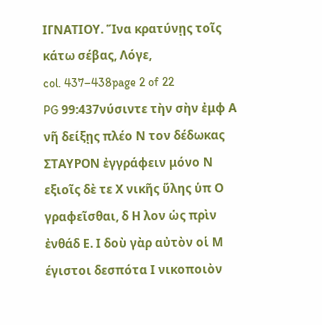ΙΓΝΑΤΙΟΥ. Ἵνα κρατύνῃς τοῖς κάτω σέβας, Λόγε,
col. 437–438page 2 of 22
PG 99:437νύσιντε τὴν σὴν ἐμφ Α νῆ δείξῃς πλέο Ν τον δέδωκας ΣΤΑΥΡΟΝ ἐγγράφειν μόνο Ν εξιοῖς δὲ τε Χ νικῆς ὕλης ὑπ Ο γραφεῖσθαι, δ Η λον ὡς πρὶν ἐνθάδ Ε. Ι δοὺ γὰρ αὐτὸν οἱ Μ έγιστοι δεσπότα Ι νικοποιὸν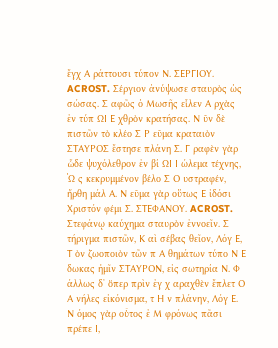ἔγχ Α ράττουσι τύπον Ν. ΣΕΡΓΙΟΥ. ACROST. Σέργιον ἀνύψωσε σταυρὸς ὡς σώσας. Σ αφῶς ὁ Μωσῆς εἷλεν Α ρχὰς ἐν τύπ ΩΙ Ε χθρὸν κρατήσας. Ν ῦν δὲ πιστῶν τὸ κλέο Σ Ρ εῦμα κραταιὸν ΣΤΑΥΡΟΣ ἔστησε πλάνη Σ. Γ ραφὲν γὰρ ὧδε ψυχόλεθρον ἐν βί ΩΙ Ι ώλεμα τέχνης, Ὡ ς κεκρυμμένον βέλο Σ Ο υστραφέν, ἤρθη μάλ Α. Ν εῦμα γὰρ οὕτως Ε ἰδόσι Χριστόν φέμι Σ. ΣΤΕΦΑΝΟΥ. ACROST. Στεφάνῳ καύχημα σταυρὸν ἐννοεῖν. Σ τήριγμα πιστῶν, Κ αὶ σέβας θεῖον, Λόγ Ε, Τ ὸν ζωοποιὸν τῶν π Α θημάτων τύπο Ν Ε δωκας ἡμῖν ΣΤΑΥΡΟΝ, εἰς σωτηρία Ν. Φ άλλως δ᾽ ὅπερ πρὶν ἐγ χ αραχθὲν ἔπλετ Ο Α νήλες εἰκόνισμα, τ Η ν πλάνην, Λόγ Ε. Ν όμος γὰρ οὗτος ἐ Μ φρόνως πᾶσι πρέπε Ι,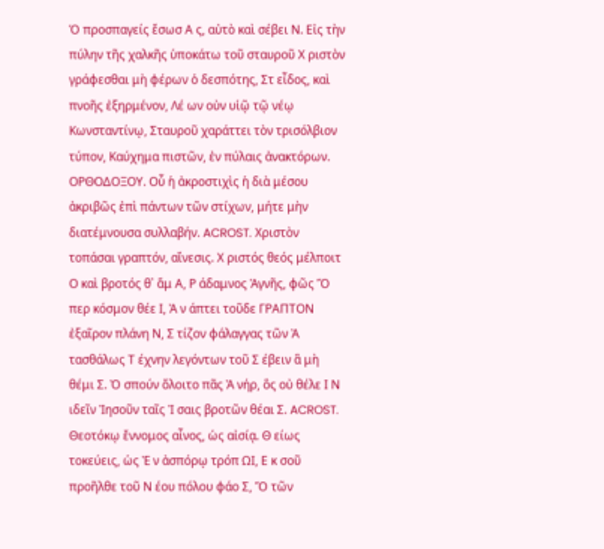Ὁ προσπαγείς ἔσωσ Α ς, αὐτὸ καὶ σέβει Ν. Εἰς τὴν πύλην τῆς χαλκῆς ὑποκάτω τοῦ σταυροῦ Χ ριστὸν γράφεσθαι μὴ φέρων ὁ δεσπότης, Στ εἶδος, καὶ πνοῆς ἐξηρμένον, Λέ ων οὐν υἱῷ τῷ νέῳ Κωνσταντίνῳ, Σταυροῦ χαράττει τὸν τρισόλβιον τύπον, Καύχημα πιστῶν, ἐν πύλαις ἀνακτόρων. ΟΡΘΟΔΟΞΟΥ. Οὗ ἡ ἀκροστιχὶς ἡ διὰ μέσου ἀκριβῶς ἐπὶ πάντων τῶν στίχων, μήτε μὴν διατέμνουσα συλλαβήν. ACROST. Χριστὸν τοπάσαι γραπτόν, αἴνεσις. Χ ριστός θεός μέλποιτ Ο καὶ βροτός θ᾽ ἅμ Α, Ρ άδαμνος Ἁγνῆς, φῶς Ὅ περ κόσμον θέε Ι, Ἀ ν άπτει τοῦδε ΓΡΑΠΤΟΝ ἐξαῖρον πλάνη Ν, Σ τίζον φάλαγγας τῶν Ἀ τασθάλως Τ έχνην λεγόντων τοῦ Σ έβειν ἃ μὴ θέμι Σ. Ὀ σπούν ὄλοιτο πᾶς Ἀ νήρ, ὃς οὐ θέλε Ι Ν ιδεῖν Ἰησοῦν ταῖς Ἰ σαις βροτῶν θέαι Σ. ACROST. Θεοτόκῳ ἔννομος αἶνος, ὡς αἰσίᾳ. Θ είως τοκεύεις, ὡς Ἐ ν ἀσπόρῳ τρόπ ΩΙ, Ε κ σοῦ προῆλθε τοῦ Ν έου πόλου φάο Σ, Ὅ τῶν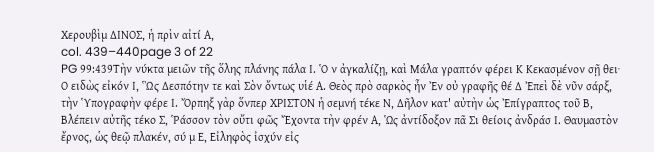Χερουβὶμ ΔΙΝΟΣ, ἡ πρὶν αἰτί Α,
col. 439–440page 3 of 22
PG 99:439Τὴν νύκτα μειῶν τῆς ὅλης πλάνης πάλα Ι. Ὁ ν ἀγκαλίζῃ, καὶ Μάλα γραπτόν φέρει Κ Κεκασμένον σῇ θει· Ο ειδὼς εἰκόν Ι, Ὣς Δεσπότην τε καὶ Σὸν ὄντως υἱέ Α. Θεὸς πρὸ σαρκὸς ἦν Ἐν οὐ γραφῆς θέ Δ Ἐπεὶ δὲ νῦν σάρξ, τὴν Ὑπογραφὴν φέρε Ι. Ὄρπηξ γὰρ ὅνπερ ΧΡΙΣΤΟΝ ἡ σεμνή τέκε Ν, Δῆλον κατ' αὐτὴν ὡς Ἐπίγραπτος τοῦ Β, Βλέπειν αὐτῆς τέκο Σ, Ῥάσσον τὸν οὔτι φῶς Ἔχοντα τὴν φρέν Α, Ὡς ἀντίδοξον πᾶ Σι θείοις ἀνδράσ Ι. Θαυμαστὸν ἔρνος, ὡς θεῷ πλακέν, σύ μ Ε, Εἰληφὸς ἰσχύν εἰς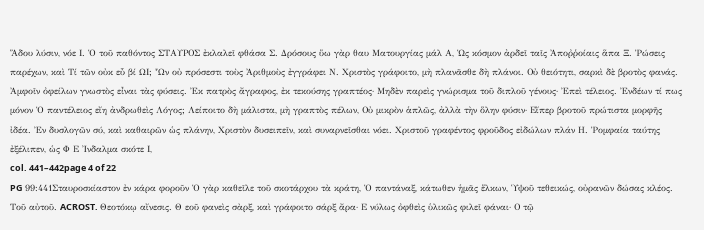Ἅδου λύσιν, νόε Ι. Ὁ τοῦ παθόντος ΣΤΑΥΡΟΣ ἐκλαλεῖ φθάσα Σ. Δρόσους ὕω γὰρ θαυ Ματουργίας μάλ Α, Ὡς κόσμον ἀρδεῖ ταῖς Ἀποῤῥοίαις ἅπα Ξ. Ῥώσεις παρέχων, καὶ Τί τῶν οὐκ εὖ βί ΩΙ; Ὧν οὐ πρόσεστι τοὺς Ἀριθμοὺς ἐγγράφει Ν. Χριστὸς γράφοιτο, μὴ πλανᾶσθε δὴ πλάνοι. Οὐ θειότητι, σαρκὶ δὲ βροτὸς φανάς. Ἀμφοῖν ὀφείλων γνωστὸς εἶναι τὰς φύσεις. Ἐκ πατρὸς ἄγραφος, ἐκ τεκούσης γραπτέος· Μηδὲν παρεὶς γνώρισμα τοῦ διπλοῦ γένους· Ἐπεὶ τέλειος. Ἐνδέων τί πως μόνον Ὁ παντέλειος εἴη ἀνδρωθεὶς Λόγος; Λείποιτο δὴ μάλιστα, μὴ γραπτὸς πέλων, Οὐ μικρὸν ἁπλῶς, ἀλλὰ τὴν ὅλην φύσιν· Εἴπερ βροτοῦ πρώτιστα μορφῆς ἰδέα. Ἐν δυσλογῶν σύ, καὶ καθαιρῶν ὡς πλάνην, Χριστὸν δυσειπεῖν, καὶ συναρνεῖσθαι νόει. Χριστοῦ γραφέντος φροῦδος εἰδώλων πλάν Η. Ῥομφαία ταύτης ἐξέλιπεν, ὡς Φ Ε Ἰνδαλμα σκότε Ι,
col. 441–442page 4 of 22
PG 99:441Σταυροσκίαστον ἐν κάρα φοροῦν Ὁ γὰρ καθεῖλε τοῦ σκοτάρχου τὰ κράτη, Ὁ παντάναξ, κάτωθεν ἡμᾶς ἕλκων, Ὑψοῦ τεθεικώς, οὐρανῶν δώσας κλέος. Τοῦ αὐτοῦ. ACROST. Θεοτόκῳ αἴνεσις. Θ εοῦ φανεὶς σὰρξ, καὶ γράφοιτο σάρξ ἄρα· Ε νύλως ὀφθεὶς ὑλικῶς φιλεῖ φάναι· Ο τῷ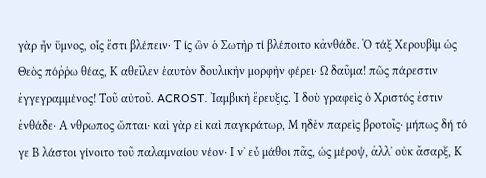γὰρ ἦν ὕμνος, οἷς ἔστι βλέπειν· Τ ίς ὢν ὁ Σωτὴρ τί βλέποιτο κἀνθάδε. Ὁ τάξ Χερουβὶμ ὡς Θεὸς πόῤῥω θέας, Κ αθεῖλεν ἑαυτὸν δουλικὴν μορφὴν φέρει· Ω δαῦμα! πῶς πάρεστιν ἐγγεγραμμένος! Τοῦ αὐτοῦ. ACROST. Ἰαμβικὴ ἔρευξις. Ἰ δοὺ γραφεὶς ὁ Χριστός ἐστιν ἐνθάδε· Α νθρωπος ὤπται· καὶ γὰρ εἰ καὶ παγκράτωρ, Μ ηδὲν παρεὶς βροτοῖς· μήπως δή τό γε Β λάστοι γίνοιτο τοῦ παλαμναίου νέον· Ι ν᾿ εὖ μάθοι πᾶς, ὡς μέροψ, ἀλλ᾽ οὐκ ἄσαρξ, Κ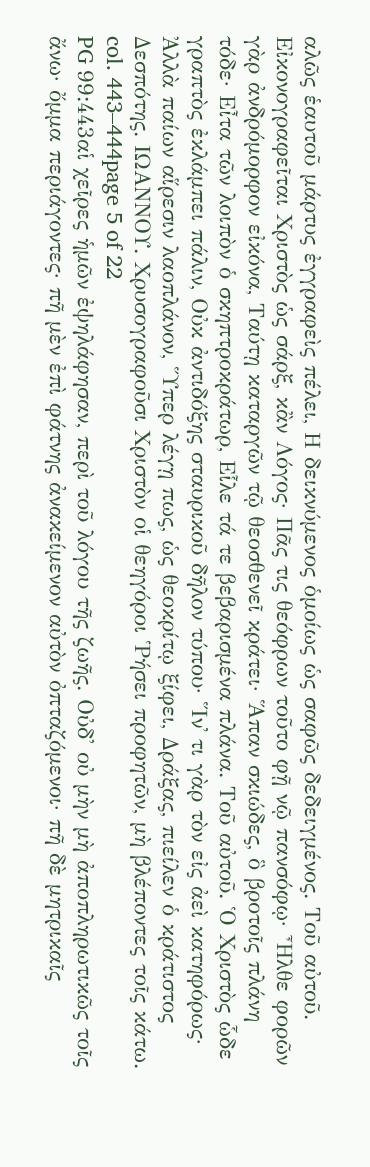αλῶς ἑαυτοῦ μάρτυς ἐγγραφεὶς πέλει, Η δεικνύμενος ὁμοίως ὡς σαφῶς δεδειγμένος. Τοῦ αὐτοῦ. Εἰκονογραφεῖται Χριστὸς ὡς σάρξ, κἂν Λόγος· Πᾶς τις θεόφρων τοῦτο φῇ νῷ πανσόφῳ· Ἦλθε φορῶν γὰρ ἀνδρόμορφον εἰκόνα, Ταύτῃ καταργῶν τῷ θεοσθενεῖ κράτει· Ἅπαν σκιώδες, ὃ βροτοῖς πλάνη τόδε· Εἶτα τῶν λοιπὸν ὁ σκηπτροκράτωρ, Εἷλε τά τε βεβαρισμένα πλάνα. Τοῦ αὐτοῦ. Ὁ Χριστὸς ὧδε γραπτὸς ἐκλάμπει πάλιν, Οὐκ ἀντιδόξης σταυρικοῦ δῆλον τύπου· Ἵν᾿ τι γὰρ τὸν εἰς ἀεὶ κατηφόρως· Ἀλλὰ παίων αἵρεσιν λαοπλάνον, Ὕπερ λέγῃ πως, ὡς θεοκρίτῳ ξίφει, Δράξας, πιείλεν ὁ κράτιστος Δεσπότης. ΙΩΑΝΝΟΥ. Χρυσογραφοῦσι Χριστὸν οἱ θεηγόροι Ῥήσει προφητῶν, μὴ βλέποντες τοῖς κάτω.
col. 443–444page 5 of 22
PG 99:443αἱ χεῖρες ἡμῶν ἐψηλάφησαν, περὶ τοῦ λόγου τῆς ζωῆς. Οὐδ' οὐ μὴν μὴ ἀποπληρωτικῶς τοῖς ἄνω· ὄμμα περιάγοντες· πῆ μὲν ἐπὶ φάτνης ἀνακείμενον αὐτὸν ὀπταζόμενοι· πῆ δὲ μητρικαῖς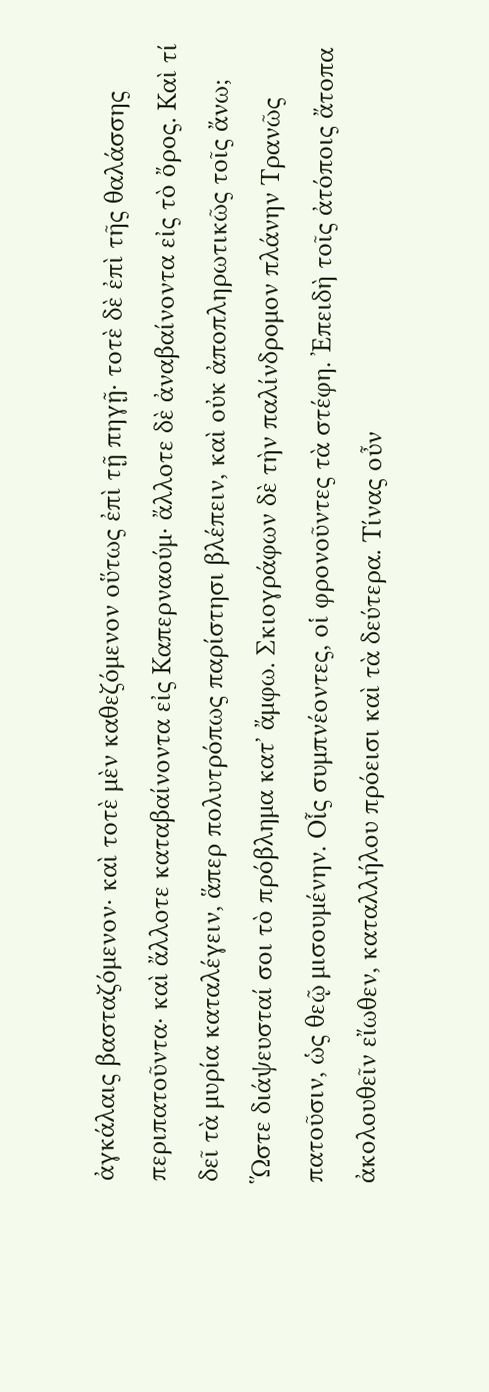ἀγκάλαις βασταζόμενον· καὶ τοτὲ μὲν καθεζόμενον οὕτως ἐπὶ τῇ πηγῇ· τοτὲ δὲ ἐπὶ τῆς θαλάσσης περιπατοῦντα· καὶ ἄλλοτε καταβαίνοντα εἰς Καπερναούμ· ἄλλοτε δὲ ἀναβαίνοντα εἰς τὸ ὄρος. Καὶ τί δεῖ τὰ μυρία καταλέγειν, ἅπερ πολυτρόπως παρίστησι βλέπειν, καὶ οὐκ ἀποπληρωτικῶς τοῖς ἄνω; Ὥστε διάψευσταί σοι τὸ πρόβλημα κατ᾽ ἄμφω. Σκιογράφων δὲ τὴν παλίνδρομον πλάνην Τρανῶς πατοῦσιν, ὡς θεῷ μισουμένην. Οἷς συμπνέοντες, οἱ φρονοῦντες τὰ στέφη. Ἐπειδὴ τοῖς ἀτόποις ἄτοπα ἀκολουθεῖν εἴωθεν, καταλλήλου πρόεισι καὶ τὰ δεύτερα. Τίνας οὖν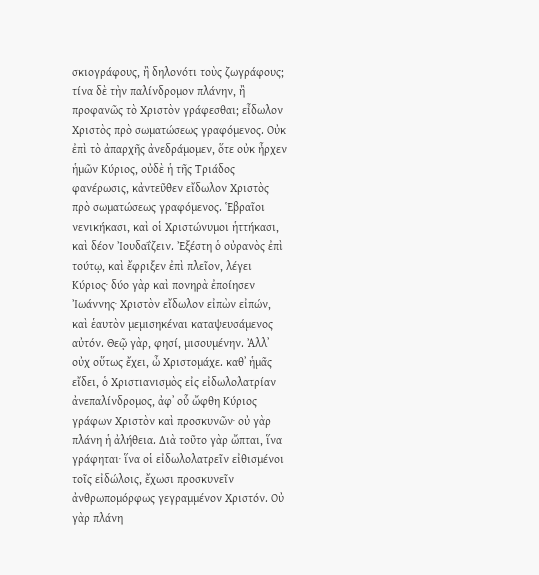σκιογράφους, ἢ δηλονότι τοὺς ζωγράφους; τίνα δὲ τὴν παλίνδρομον πλάνην, ἢ προφανῶς τὸ Χριστὸν γράφεσθαι; εἶδωλον Χριστὸς πρὸ σωματώσεως γραφόμενος. Οὐκ ἐπὶ τὸ ἀπαρχῆς ἀνεδράμομεν, ὅτε οὐκ ἦρχεν ἡμῶν Κύριος, οὐδὲ ἡ τῆς Τριάδος φανέρωσις, κἀντεῦθεν εἴδωλον Χριστὸς πρὸ σωματώσεως γραφόμενος. Ἑβραῖοι νενικήκασι, καὶ οἱ Χριστώνυμοι ἡττήκασι, καὶ δέον Ἰουδαΐζειν. Ἐξέστη ὁ οὐρανὸς ἐπὶ τούτῳ, καὶ ἔφριξεν ἐπὶ πλεῖον, λέγει Κύριος· δύο γὰρ καὶ πονηρὰ ἐποίησεν Ἰωάννης· Χριστὸν εἴδωλον εἰπὼν εἰπών, καὶ ἑαυτὸν μεμισηκέναι καταψευσάμενος αὐτόν. Θεῷ γὰρ, φησί, μισουμένην. Ἀλλ᾽ οὐχ οὕτως ἔχει, ὦ Χριστομάχε. καθ᾽ ἡμᾶς εἴδει, ὁ Χριστιανισμὸς εἰς εἰδωλολατρίαν ἀνεπαλίνδρομος, ἀφ᾽ οὗ ὤφθη Κύριος γράφων Χριστὸν καὶ προσκυνῶν· οὐ γὰρ πλάνη ἡ ἀλήθεια. Διὰ τοῦτο γὰρ ὤπται, ἵνα γράφηται· ἵνα οἱ εἰδωλολατρεῖν εἰθισμένοι τοῖς εἰδώλοις, ἔχωσι προσκυνεῖν ἀνθρωπομόρφως γεγραμμένον Χριστόν. Οὐ γὰρ πλάνη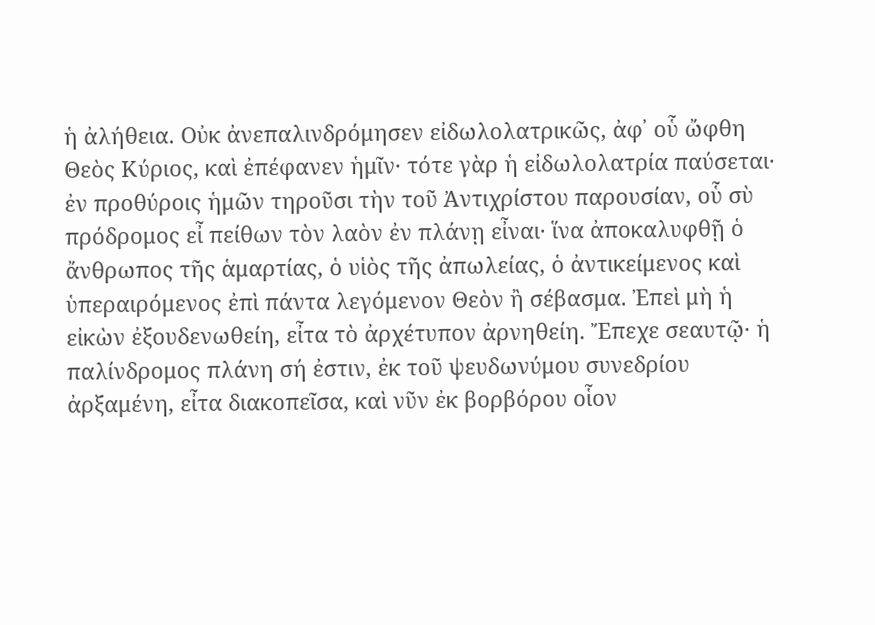ἡ ἀλήθεια. Οὐκ ἀνεπαλινδρόμησεν εἰδωλολατρικῶς, ἀφ᾽ οὗ ὤφθη Θεὸς Κύριος, καὶ ἐπέφανεν ἡμῖν· τότε γὰρ ἡ εἰδωλολατρία παύσεται· ἐν προθύροις ἡμῶν τηροῦσι τὴν τοῦ Ἀντιχρίστου παρουσίαν, οὗ σὺ πρόδρομος εἶ πείθων τὸν λαὸν ἐν πλάνῃ εἶναι· ἵνα ἀποκαλυφθῇ ὁ ἄνθρωπος τῆς ἁμαρτίας, ὁ υἱὸς τῆς ἀπωλείας, ὁ ἀντικείμενος καὶ ὑπεραιρόμενος ἐπὶ πάντα λεγόμενον Θεὸν ἢ σέβασμα. Ἐπεὶ μὴ ἡ εἰκὼν ἐξουδενωθείη, εἶτα τὸ ἀρχέτυπον ἀρνηθείη. Ἔπεχε σεαυτῷ· ἡ παλίνδρομος πλάνη σή ἐστιν, ἐκ τοῦ ψευδωνύμου συνεδρίου ἀρξαμένη, εἶτα διακοπεῖσα, καὶ νῦν ἐκ βορβόρου οἷον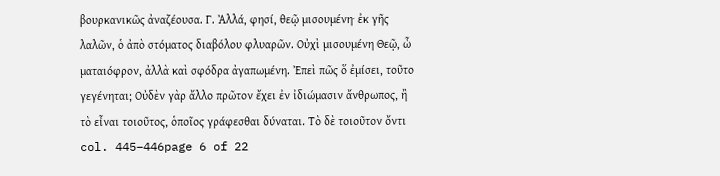βουρκανικῶς ἀναζέουσα. Γ. Ἀλλά, φησί, θεῷ μισουμένη· ἐκ γῆς λαλῶν, ὁ ἀπὸ στόματος διαβόλου φλυαρῶν. Οὐχὶ μισουμένη Θεῷ, ὦ ματαιόφρον, ἀλλὰ καὶ σφόδρα ἀγαπωμένη. Ἐπεὶ πῶς ὅ ἐμίσει, τοῦτο γεγένηται; Οὐδὲν γὰρ ἄλλο πρῶτον ἔχει ἐν ἰδιώμασιν ἄνθρωπος, ἢ τὸ εἶναι τοιοῦτος, ὁποῖος γράφεσθαι δύναται. Τὸ δὲ τοιοῦτον ὄντι
col. 445–446page 6 of 22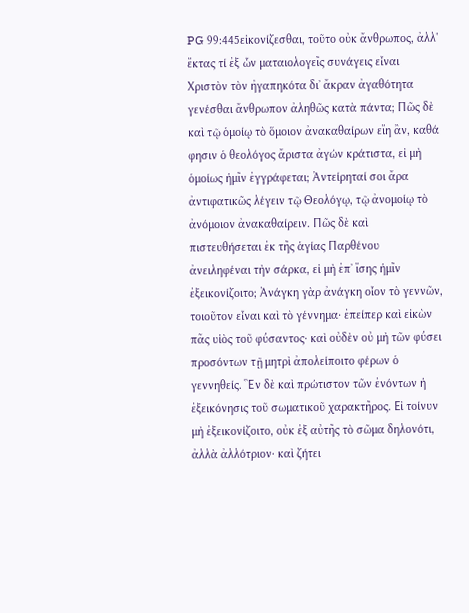PG 99:445εἰκονίζεσθαι, τοῦτο οὐκ ἄνθρωπος, ἀλλ' ἔκτας τί ἐξ ὧν ματαιολογεῖς συνάγεις εἶναι Χριστὸν τὸν ἠγαπηκότα δι᾿ ἄκραν ἀγαθότητα γενέσθαι ἄνθρωπον ἀληθῶς κατὰ πάντα; Πῶς δὲ καὶ τῷ ὁμοίῳ τὸ ὅμοιον ἀνακαθαίρων εἴη ἂν, καθά φησιν ὁ θεολόγος ἄριστα ἀγών κράτιστα, εἰ μὴ ὁμοίως ἡμῖν ἐγγράφεται; Ἀντείρηταί σοι ἄρα ἀντιφατικῶς λέγειν τῷ Θεολόγῳ, τῷ ἀνομοίῳ τὸ ἀνόμοιον ἀνακαθαίρειν. Πῶς δὲ καὶ πιστευθήσεται ἐκ τῆς ἁγίας Παρθένου ἀνειληφέναι τὴν σάρκα, εἰ μὴ ἐπ᾽ ἴσης ἡμῖν ἐξεικονίζοιτο; Ἀνάγκη γὰρ ἀνάγκη οἷον τὸ γεννῶν, τοιοῦτον εἶναι καὶ τὸ γέννημα· ἐπείπερ καὶ εἰκὼν πᾶς υἱὸς τοῦ φύσαντος· καὶ οὐδὲν οὐ μὴ τῶν φύσει προσόντων τῇ μητρὶ ἀπολείποιτο φέρων ὁ γεννηθείς. Ἓν δὲ καὶ πρώτιστον τῶν ἐνόντων ἡ ἐξεικόνησις τοῦ σωματικοῦ χαρακτῆρος. Εἰ τοίνυν μὴ ἐξεικονίζοιτο, οὐκ ἐξ αὐτῆς τὸ σῶμα δηλονότι, ἀλλὰ ἀλλότριον· καὶ ζήτει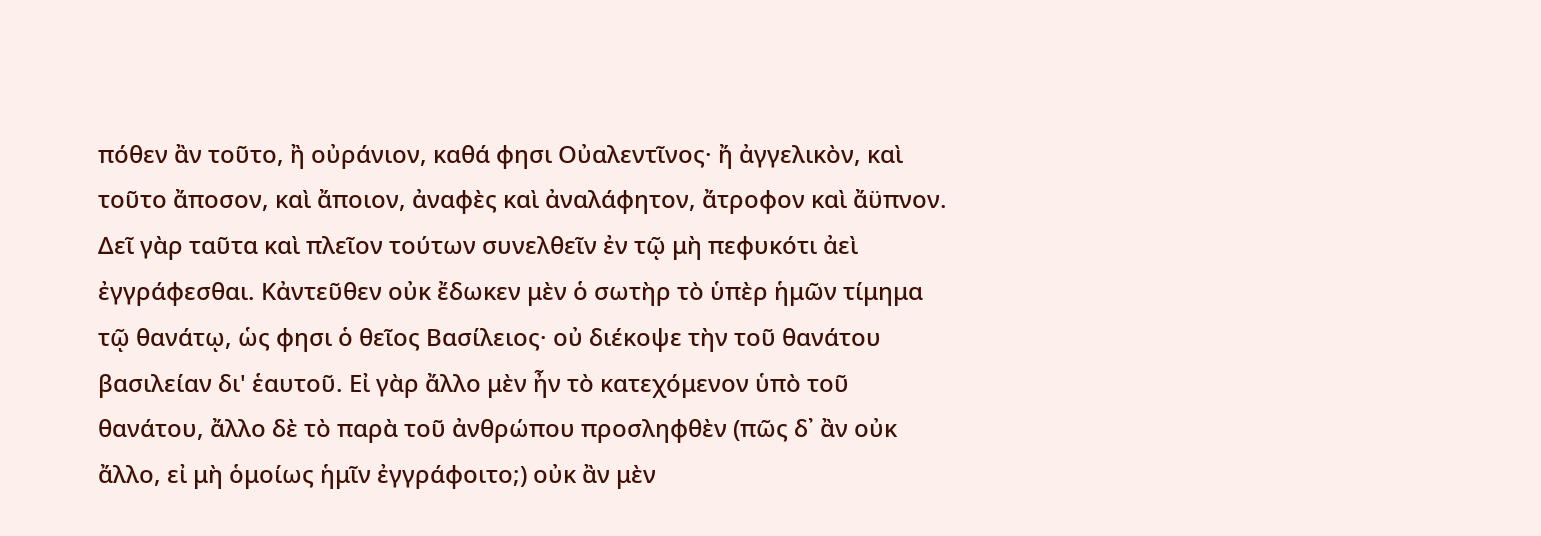πόθεν ἂν τοῦτο, ἢ οὐράνιον, καθά φησι Οὐαλεντῖνος· ἤ ἀγγελικὸν, καὶ τοῦτο ἄποσον, καὶ ἄποιον, ἀναφὲς καὶ ἀναλάφητον, ἄτροφον καὶ ἄϋπνον. Δεῖ γὰρ ταῦτα καὶ πλεῖον τούτων συνελθεῖν ἐν τῷ μὴ πεφυκότι ἀεὶ ἐγγράφεσθαι. Κἀντεῦθεν οὐκ ἔδωκεν μὲν ὁ σωτὴρ τὸ ὑπὲρ ἡμῶν τίμημα τῷ θανάτῳ, ὡς φησι ὁ θεῖος Βασίλειος· οὐ διέκοψε τὴν τοῦ θανάτου βασιλείαν δι' ἑαυτοῦ. Εἰ γὰρ ἄλλο μὲν ἦν τὸ κατεχόμενον ὑπὸ τοῦ θανάτου, ἄλλο δὲ τὸ παρὰ τοῦ ἀνθρώπου προσληφθὲν (πῶς δ᾽ ἂν οὐκ ἄλλο, εἰ μὴ ὁμοίως ἡμῖν ἐγγράφοιτο;) οὐκ ἂν μὲν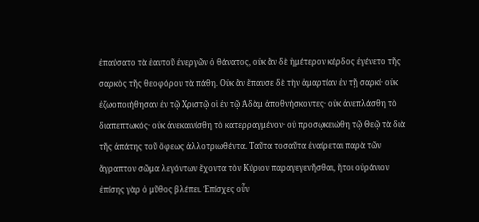ἐπαύσατο τὰ ἑαυτοῦ ἐνεργῶν ὁ θάνατος, οὐκ ἂν δὲ ἡμέτερον κέρδος ἐγένετο τῆς σαρκὸς τῆς θεοφόρου τὰ πάθη. Οὐκ ἂν ἔπαυσε δὲ τὴν ἁμαρτίαν ἐν τῇ σαρκί· οὐκ ἐζωοποιήθησαν ἐν τῷ Χριστῷ οἱ ἐν τῷ Ἀδὰμ ἀποθνήσκοντες· οὐκ ἀνεπλάσθη τὸ διαπεπτωκός· οὐκ ἀνεκαινίσθη τὸ κατερραγμένον· οὐ προσῳκειώθη τῷ Θεῷ τὰ διὰ τῆς ἀπάτης τοῦ ὄφεως ἀλλοτριωθέντα. Ταῦτα τοσαῦτα ἐναίρεται παρὰ τῶν ἄγραπτον σῶμα λεγόντων ἔχοντα τὸν Κύριον παραγεγενῆσθαι, ἤτοι οὐράνιον ἐπίσης γὰρ ὁ μῦθος βλέπει. Ἐπίσχες οὖν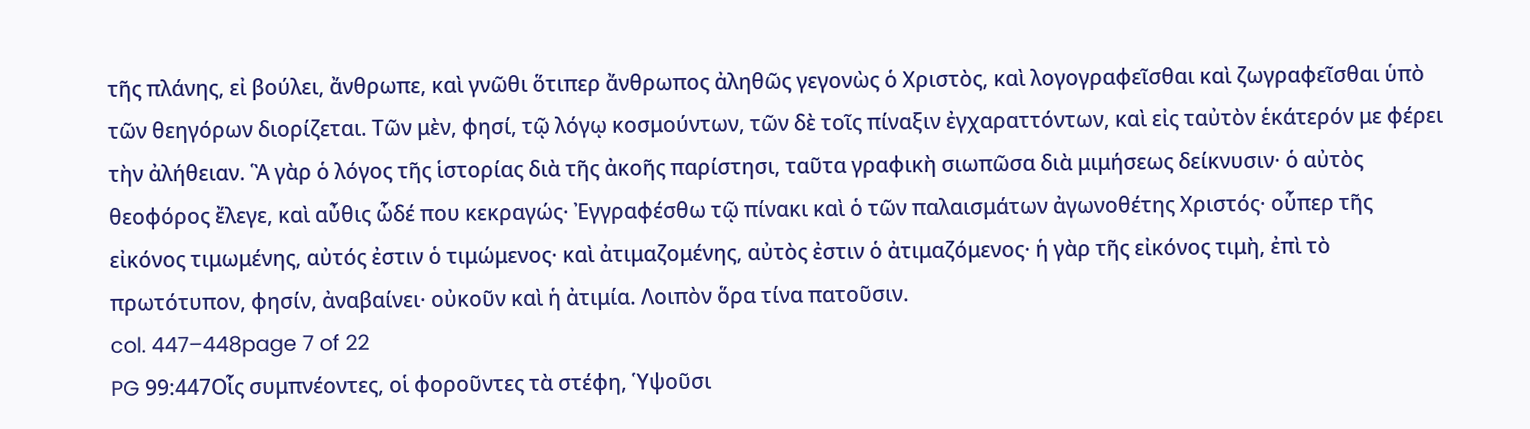τῆς πλάνης, εἰ βούλει, ἄνθρωπε, καὶ γνῶθι ὅτιπερ ἄνθρωπος ἀληθῶς γεγονὼς ὁ Χριστὸς, καὶ λογογραφεῖσθαι καὶ ζωγραφεῖσθαι ὑπὸ τῶν θεηγόρων διορίζεται. Τῶν μὲν, φησί, τῷ λόγῳ κοσμούντων, τῶν δὲ τοῖς πίναξιν ἐγχαραττόντων, καὶ εἰς ταὐτὸν ἑκάτερόν με φέρει τὴν ἀλήθειαν. Ἃ γὰρ ὁ λόγος τῆς ἱστορίας διὰ τῆς ἀκοῆς παρίστησι, ταῦτα γραφικὴ σιωπῶσα διὰ μιμήσεως δείκνυσιν· ὁ αὐτὸς θεοφόρος ἔλεγε, καὶ αὖθις ὧδέ που κεκραγώς· Ἐγγραφέσθω τῷ πίνακι καὶ ὁ τῶν παλαισμάτων ἀγωνοθέτης Χριστός· οὗπερ τῆς εἰκόνος τιμωμένης, αὐτός ἐστιν ὁ τιμώμενος· καὶ ἀτιμαζομένης, αὐτὸς ἐστιν ὁ ἀτιμαζόμενος· ἡ γὰρ τῆς εἰκόνος τιμὴ, ἐπὶ τὸ πρωτότυπον, φησίν, ἀναβαίνει· οὐκοῦν καὶ ἡ ἀτιμία. Λοιπὸν ὅρα τίνα πατοῦσιν.
col. 447–448page 7 of 22
PG 99:447Οἷς συμπνέοντες, οἱ φοροῦντες τὰ στέφη, Ὑψοῦσι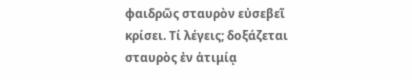φαιδρῶς σταυρὸν εὐσεβεῖ κρίσει. Τί λέγεις; δοξάζεται σταυρὸς ἐν ἀτιμίᾳ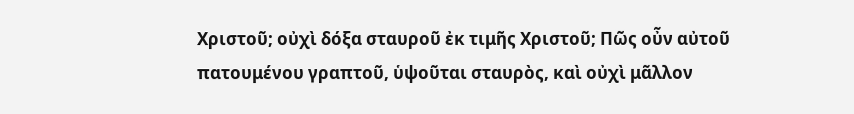Χριστοῦ; οὐχὶ δόξα σταυροῦ ἐκ τιμῆς Χριστοῦ; Πῶς οὖν αὐτοῦ πατουμένου γραπτοῦ, ὑψοῦται σταυρὸς, καὶ οὐχὶ μᾶλλον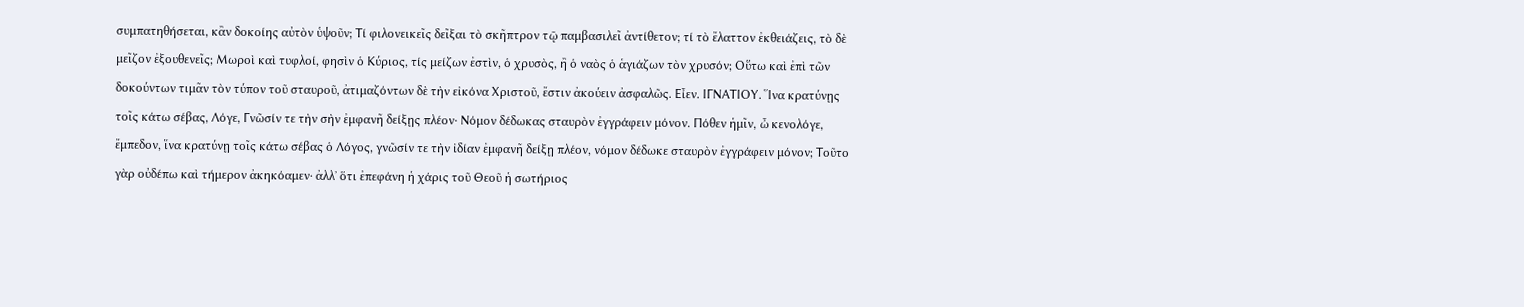συμπατηθήσεται, κἂν δοκοίης αὐτὸν ὑψοῦν; Τί φιλονεικεῖς δεῖξαι τὸ σκῆπτρον τῷ παμβασιλεῖ ἀντίθετον; τί τὸ ἔλαττον ἐκθειάζεις, τὸ δὲ μεῖζον ἐξουθενεῖς; Μωροὶ καὶ τυφλοί, φησὶν ὁ Κύριος, τίς μείζων ἐστὶν, ὁ χρυσὸς, ἢ ὁ ναὸς ὁ ἁγιάζων τὸν χρυσόν; Οὕτω καὶ ἐπὶ τῶν δοκούντων τιμᾶν τὸν τύπον τοῦ σταυροῦ, ἀτιμαζόντων δὲ τὴν εἰκόνα Χριστοῦ, ἔστιν ἀκούειν ἀσφαλῶς. Εἶεν. ΙΓΝΑΤΙΟΥ. Ἵνα κρατύνῃς τοῖς κάτω σέβας, Λόγε, Γνῶσίν τε τὴν σὴν ἐμφανῆ δείξῃς πλέον· Νόμον δέδωκας σταυρὸν ἐγγράφειν μόνον. Πόθεν ἡμῖν, ὦ κενολόγε, ἔμπεδον, ἵνα κρατύνῃ τοῖς κάτω σέβας ὁ Λόγος, γνῶσίν τε τὴν ἰδίαν ἐμφανῆ δείξῃ πλέον, νόμον δέδωκε σταυρὸν ἐγγράφειν μόνον; Τοῦτο γὰρ οὐδέπω καὶ τήμερον ἀκηκόαμεν· ἀλλ᾽ ὅτι ἐπεφάνη ἡ χάρις τοῦ Θεοῦ ἡ σωτήριος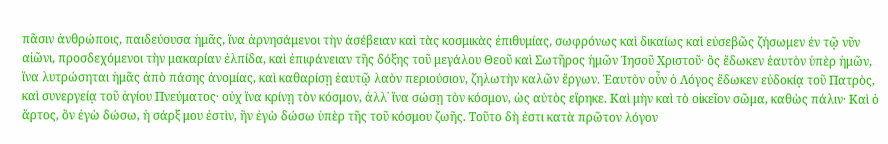πᾶσιν ἀνθρώποις, παιδεύουσα ἡμᾶς, ἵνα ἀρνησάμενοι τὴν ἀσέβειαν καὶ τὰς κοσμικὰς ἐπιθυμίας, σωφρόνως καὶ δικαίως καὶ εὐσεβῶς ζήσωμεν ἐν τῷ νῦν αἰῶνι, προσδεχόμενοι τὴν μακαρίαν ἐλπίδα, καὶ ἐπιφάνειαν τῆς δόξης τοῦ μεγάλου Θεοῦ καὶ Σωτῆρος ἡμῶν Ἰησοῦ Χριστοῦ· ὃς ἔδωκεν ἑαυτὸν ὑπὲρ ἡμῶν, ἵνα λυτρώσηται ἡμᾶς ἀπὸ πάσης ἀνομίας, καὶ καθαρίσῃ ἑαυτῷ λαὸν περιούσιον, ζηλωτὴν καλῶν ἔργων. Ἑαυτὸν οὖν ὁ Λόγος ἔδωκεν εὐδοκίᾳ τοῦ Πατρὸς, καὶ συνεργείᾳ τοῦ ἁγίου Πνεύματος· οὐχ ἵνα κρίνῃ τὸν κόσμον, ἀλλ᾽ ἵνα σώσῃ τὸν κόσμον, ὡς αὐτὸς εἴρηκε. Καὶ μὴν καὶ τὸ οἰκεῖον σῶμα, καθὼς πάλιν· Καὶ ὁ ἄρτος, ὃν ἐγὼ δώσω, ἡ σάρξ μου ἐστὶν, ἣν ἐγὼ δώσω ὑπὲρ τῆς τοῦ κόσμου ζωῆς. Τοῦτο δὴ ἐστι κατὰ πρῶτον λόγον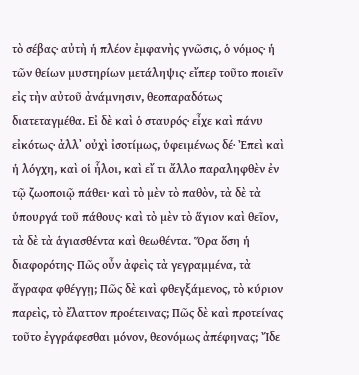τὸ σέβας· αὐτὴ ἡ πλέον ἐμφανὴς γνῶσις, ὁ νόμος· ἡ τῶν θείων μυστηρίων μετάληψις· εἴπερ τοῦτο ποιεῖν εἰς τὴν αὐτοῦ ἀνάμνησιν, θεοπαραδότως διατεταγμέθα. Εἰ δὲ καὶ ὁ σταυρός· εἶχε καὶ πάνυ εἰκότως· ἀλλ᾽ οὐχὶ ἰσοτίμως, ὑφειμένως δέ· Ἐπεὶ καὶ ἡ λόγχη, καὶ οἱ ἧλοι, καὶ εἴ τι ἄλλο παραληφθὲν ἐν τῷ ζωοποιῷ πάθει· καὶ τὸ μὲν τὸ παθὸν, τὰ δὲ τὰ ὑπουργά τοῦ πάθους· καὶ τὸ μὲν τὸ ἅγιον καὶ θεῖον, τὰ δὲ τὰ ἁγιασθέντα καὶ θεωθέντα. Ὅρα ὅση ἡ διαφορότης· Πῶς οὖν ἀφεὶς τὰ γεγραμμένα, τὰ ἄγραφα φθέγγῃ; Πῶς δὲ καὶ φθεγξάμενος, τὸ κύριον παρεὶς, τὸ ἔλαττον προέτεινας; Πῶς δὲ καὶ προτείνας τοῦτο ἐγγράφεσθαι μόνον, θεονόμως ἀπέφηνας; Ἴδε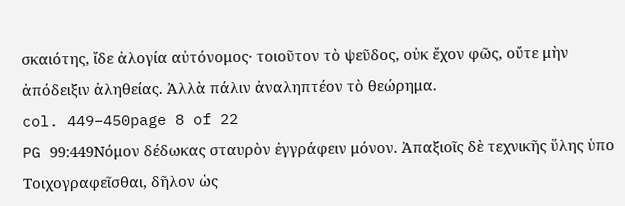σκαιότης, ἴδε ἀλογία αὐτόνομος· τοιοῦτον τὸ ψεῦδος, οὐκ ἔχον φῶς, οὔτε μὴν ἀπόδειξιν ἀληθείας. Ἀλλὰ πάλιν ἀναληπτέον τὸ θεώρημα.
col. 449–450page 8 of 22
PG 99:449Νόμον δέδωκας σταυρὸν ἐγγράφειν μόνον. Ἀπαξιοῖς δὲ τεχνικῆς ὕλης ὑπο Τοιχογραφεῖσθαι, δῆλον ὡς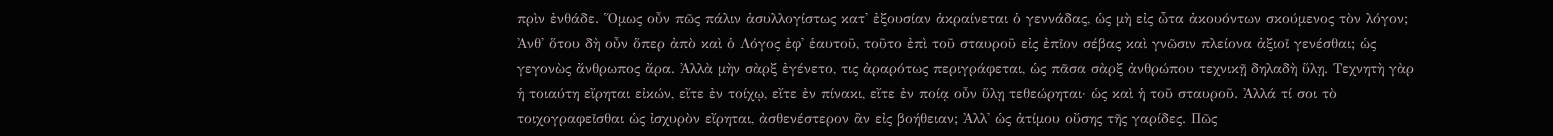πρὶν ἐνθάδε. Ὅμως οὖν πῶς πάλιν ἀσυλλογίστως κατ' ἐξουσίαν ἀκραίνεται ὁ γεννάδας, ὡς μὴ εἰς ὦτα ἀκουόντων σκούμενος τὸν λόγον; Ἀνθ' ὅτου δὴ οὖν ὅπερ ἀπὸ καὶ ὁ Λόγος ἐφ' ἑαυτοῦ, τοῦτο ἐπὶ τοῦ σταυροῦ εἰς ἐπῖον σέβας καὶ γνῶσιν πλείονα ἀξιοῖ γενέσθαι; ὡς γεγονὼς ἄνθρωπος ἄρα. Ἀλλὰ μὴν σὰρξ ἐγένετο, τις ἀραρότως περιγράφεται, ὡς πᾶσα σὰρξ ἀνθρώπου τεχνικῇ δηλαδὴ ὕλῃ. Τεχνητὴ γὰρ ἡ τοιαύτη εἴρηται εἰκών, εἴτε ἐν τοίχῳ, εἴτε ἐν πίνακι, εἴτε ἐν ποίᾳ οὖν ὕλῃ τεθεώρηται· ὡς καὶ ἡ τοῦ σταυροῦ. Ἀλλά τί σοι τὸ τοιχογραφεῖσθαι ὡς ἰσχυρὸν εἴρηται, ἀσθενέστερον ἂν εἰς βοήθειαν; Ἀλλ' ὡς ἀτίμου οὔσης τῆς γαρίδες. Πῶς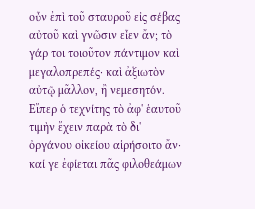οὖν ἐπὶ τοῦ σταυροῦ εἰς σέβας αὐτοῦ καὶ γνῶσιν εἶεν ἄν; τὸ γάρ τοι τοιοῦτον πάντιμον καὶ μεγαλοπρεπές· καὶ ἀξιωτὸν αὐτῷ μᾶλλον, ἢ νεμεσητόν. Εἴπερ ὁ τεχνίτης τὸ ἀφ' ἑαυτοῦ τιμὴν ἔχειν παρὰ τὸ δι' ὀργάνου οἰκείου αἱρήσοιτο ἄν· καί γε ἐφίεται πᾶς φιλοθεάμων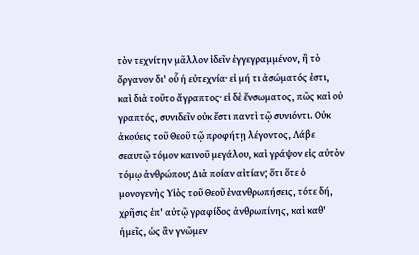τὸν τεχνίτην μᾶλλον ἰδεῖν ἐγγεγραμμένον, ἢ τὸ ὄργανον δι' οὗ ἡ εὐτεχνία· εἰ μή τι ἀσώματός ἐστι, καὶ διὰ τοῦτο ἄγραπτος· εἰ δὲ ἔνσωματος, πῶς καὶ οὐ γραπτός, συνιδεῖν οὐκ ἔστι παντὶ τῷ συνιόντι. Οὐκ ἀκούεις τοῦ Θεοῦ τῷ προφήτῃ λέγοντος, Λάβε σεαυτῷ τόμον καινοῦ μεγάλου, καὶ γράψον εἰς αὐτὸν τόμῳ ἀνθρώπου; Διὰ ποίαν αἰτίαν; ὅτι ὅτε ὁ μονογενὴς Υἱὸς τοῦ Θεοῦ ἐνανθρωπήσεις, τότε δή, χρῆσις ἐπ' αὐτῷ γραφίδος ἀνθρωπίνης, καὶ καθ' ἡμεῖς, ὡς ἂν γνῶμεν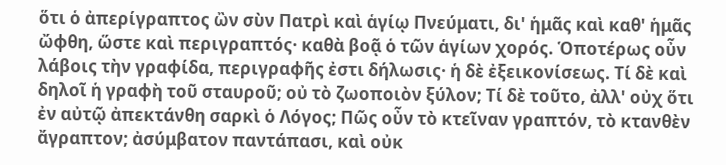ὅτι ὁ ἀπερίγραπτος ὢν σὺν Πατρὶ καὶ ἁγίῳ Πνεύματι, δι' ἡμᾶς καὶ καθ' ἡμᾶς ὤφθη, ὥστε καὶ περιγραπτός· καθὰ βοᾷ ὁ τῶν ἁγίων χορός. Ὁποτέρως οὖν λάβοις τὴν γραφίδα, περιγραφῆς ἐστι δήλωσις· ἡ δὲ ἐξεικονίσεως. Τί δὲ καὶ δηλοῖ ἡ γραφὴ τοῦ σταυροῦ; οὐ τὸ ζωοποιὸν ξύλον; Τί δὲ τοῦτο, ἀλλ' οὐχ ὅτι ἐν αὐτῷ ἀπεκτάνθη σαρκὶ ὁ Λόγος; Πῶς οὖν τὸ κτεῖναν γραπτόν, τὸ κτανθὲν ἄγραπτον; ἀσύμβατον παντάπασι, καὶ οὐκ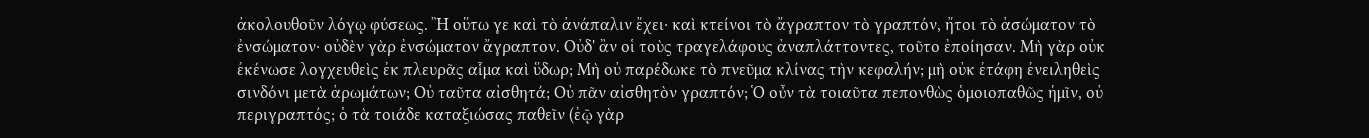ἀκολουθοῦν λόγῳ φύσεως. Ἢ οὕτω γε καὶ τὸ ἀνάπαλιν ἔχει· καὶ κτείνοι τὸ ἄγραπτον τὸ γραπτόν, ἤτοι τὸ ἀσώματον τὸ ἐνσώματον· οὐδὲν γὰρ ἐνσώματον ἄγραπτον. Οὐδ' ἂν οἱ τοὺς τραγελάφους ἀναπλάττοντες, τοῦτο ἐποίησαν. Μὴ γὰρ οὐκ ἐκένωσε λογχευθεὶς ἐκ πλευρᾶς αἷμα καὶ ὕδωρ; Μὴ οὐ παρέδωκε τὸ πνεῦμα κλίνας τὴν κεφαλήν; μὴ οὐκ ἐτάφη ἐνειληθεὶς σινδόνι μετὰ ἀρωμάτων; Οὐ ταῦτα αἰσθητά; Οὐ πᾶν αἰσθητὸν γραπτόν; Ὁ οὖν τὰ τοιαῦτα πεπονθὼς ὁμοιοπαθῶς ἡμῖν, οὐ περιγραπτός; ὁ τὰ τοιάδε καταξιώσας παθεῖν (ἐῷ γὰρ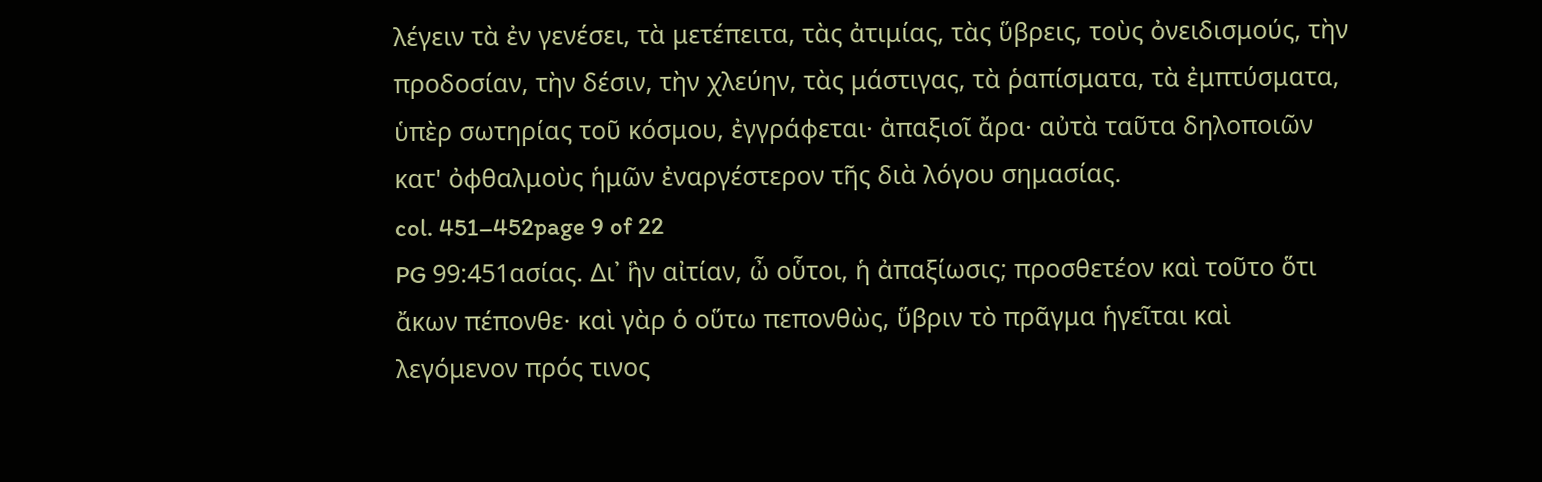λέγειν τὰ ἐν γενέσει, τὰ μετέπειτα, τὰς ἀτιμίας, τὰς ὕβρεις, τοὺς ὀνειδισμούς, τὴν προδοσίαν, τὴν δέσιν, τὴν χλεύην, τὰς μάστιγας, τὰ ῥαπίσματα, τὰ ἐμπτύσματα, ὑπὲρ σωτηρίας τοῦ κόσμου, ἐγγράφεται· ἀπαξιοῖ ἄρα· αὐτὰ ταῦτα δηλοποιῶν κατ' ὀφθαλμοὺς ἡμῶν ἐναργέστερον τῆς διὰ λόγου σημασίας.
col. 451–452page 9 of 22
PG 99:451ασίας. Δι᾿ ἣν αἰτίαν, ὦ οὗτοι, ἡ ἀπαξίωσις; προσθετέον καὶ τοῦτο ὅτι ἄκων πέπονθε· καὶ γὰρ ὁ οὕτω πεπονθὼς, ὕβριν τὸ πρᾶγμα ἡγεῖται καὶ λεγόμενον πρός τινος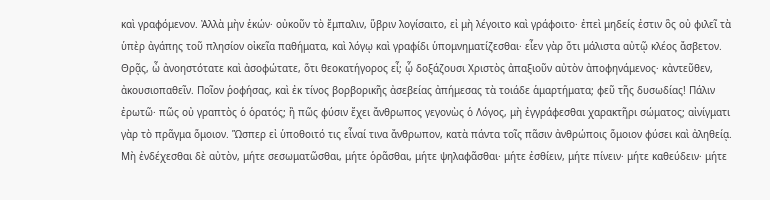καὶ γραφόμενον. Ἀλλὰ μὴν ἑκών· οὐκοῦν τὸ ἔμπαλιν, ὕβριν λογίσαιτο, εἰ μὴ λέγοιτο καὶ γράφοιτο· ἐπεὶ μηδείς ἐστιν ὃς οὐ φιλεῖ τὰ ὑπὲρ ἀγάπης τοῦ πλησίον οἰκεῖα παθήματα, καὶ λόγῳ καὶ γραφίδι ὑπομνηματίζεσθαι· εἶεν γὰρ ὅτι μάλιστα αὐτῷ κλέος ἄσβετον. Θρᾷς, ὦ ἀνοηστότατε καὶ ἀσοφώτατε, ὅτι θεοκατήγορος εἶ; ᾧ δοξάζουσι Χριστὸς ἀπαξιοῦν αὐτὸν ἀποφηνάμενος· κἀντεῦθεν, ἀκουσιοπαθεῖν. Ποῖον ῥοφήσας, καὶ ἐκ τίνος βορβορικῆς ἀσεβείας ἀπήμεσας τὰ τοιάδε ἁμαρτήματα; φεῦ τῆς δυσωδίας! Πάλιν ἐρωτῶ· πῶς οὐ γραπτὸς ὁ ὁρατός; ἢ πῶς φύσιν ἔχει ἄνθρωπος γεγονὼς ὁ Λόγος, μὴ ἐγγράφεσθαι χαρακτῆρι σώματος; αἰνίγματι γὰρ τὸ πρᾶγμα ὅμοιον. Ὥσπερ εἰ ὑποθοιτό τις εἶναί τινα ἄνθρωπον, κατὰ πάντα τοῖς πᾶσιν ἀνθρώποις ὅμοιον φύσει καὶ ἀληθείᾳ. Μὴ ἐνδέχεσθαι δὲ αὐτὸν, μήτε σεσωματῶσθαι, μήτε ὁρᾶσθαι, μήτε ψηλαφᾶσθαι· μήτε ἐσθίειν, μήτε πίνειν· μήτε καθεύδειν· μήτε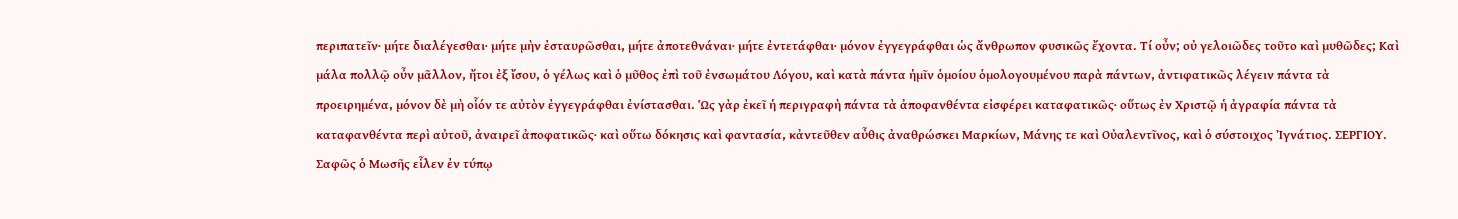περιπατεῖν· μήτε διαλέγεσθαι· μήτε μὴν ἐσταυρῶσθαι, μήτε ἀποτεθνάναι· μήτε ἐντετάφθαι· μόνον ἐγγεγράφθαι ὡς ἄνθρωπον φυσικῶς ἔχοντα. Τί οὖν; οὐ γελοιῶδες τοῦτο καὶ μυθῶδες; Καὶ μάλα πολλῷ οὖν μᾶλλον, ἤτοι ἐξ ἴσου, ὁ γέλως καὶ ὁ μῦθος ἐπὶ τοῦ ἐνσωμάτου Λόγου, καὶ κατὰ πάντα ἡμῖν ὁμοίου ὁμολογουμένου παρὰ πάντων, ἀντιφατικῶς λέγειν πάντα τὰ προειρημένα, μόνον δὲ μὴ οἷόν τε αὐτὸν ἐγγεγράφθαι ἐνίστασθαι. Ὡς γὰρ ἐκεῖ ἡ περιγραφὴ πάντα τὰ ἀποφανθέντα εἰσφέρει καταφατικῶς· οὕτως ἐν Χριστῷ ἡ ἀγραφία πάντα τὰ καταφανθέντα περὶ αὐτοῦ, ἀναιρεῖ ἀποφατικῶς· καὶ οὕτω δόκησις καὶ φαντασία, κἀντεῦθεν αὖθις ἀναθρώσκει Μαρκίων, Μάνης τε καὶ Οὐαλεντῖνος, καὶ ὁ σύστοιχος Ἰγνάτιος. ΣΕΡΓΙΟΥ. Σαφῶς ὁ Μωσῆς εἷλεν ἐν τύπῳ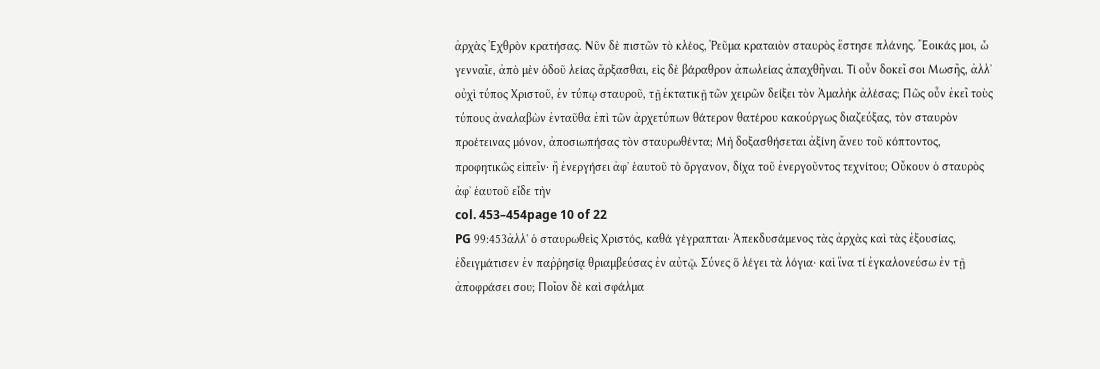ἀρχὰς Ἐχθρὸν κρατήσας. Νῦν δὲ πιστῶν τὸ κλέος, Ῥεῦμα κραταιὸν σταυρὸς ἔστησε πλάνης. Ἔοικάς μοι, ὦ γενναῖε, ἀπὸ μὲν ὁδοῦ λείας ἄρξασθαι, εἰς δὲ βάραθρον ἀπωλείας ἀπαχθῆναι. Τί οὖν δοκεῖ σοι Μωσῆς, ἀλλ᾿ οὐχὶ τύπος Χριστοῦ, ἐν τύπῳ σταυροῦ, τῇ ἐκτατικῇ τῶν χειρῶν δείξει τὸν Ἀμαλὴκ ἀλέσας; Πῶς οὖν ἐκεῖ τοὺς τύπους ἀναλαβὼν ἐνταῦθα ἐπὶ τῶν ἀρχετύπων θάτερον θατέρου κακούργως διαζεύξας, τὸν σταυρὸν προέτεινας μόνον, ἀποσιωπήσας τὸν σταυρωθέντα; Μὴ δοξασθήσεται ἀξίνη ἄνευ τοῦ κόπτοντος, προφητικῶς εἰπεῖν· ἢ ἐνεργήσει ἀφ᾿ ἑαυτοῦ τὸ ὄργανον, δίχα τοῦ ἐνεργοῦντος τεχνίτου; Οὔκουν ὁ σταυρὸς ἀφ᾿ ἑαυτοῦ εἶδε τὴν
col. 453–454page 10 of 22
PG 99:453ἀλλ' ὁ σταυρωθεὶς Χριστός, καθά γέγραπται· Ἀπεκδυσάμενος τὰς ἀρχὰς καὶ τὰς ἐξουσίας, ἐδειγμάτισεν ἐν παῤῥησίᾳ θριαμβεύσας ἐν αὐτῷ. Σύνες ὅ λέγει τὰ λόγια· καὶ ἵνα τί ἐγκαλονεύσω ἐν τῇ ἀποφράσει σου; Ποῖον δὲ καὶ σφάλμα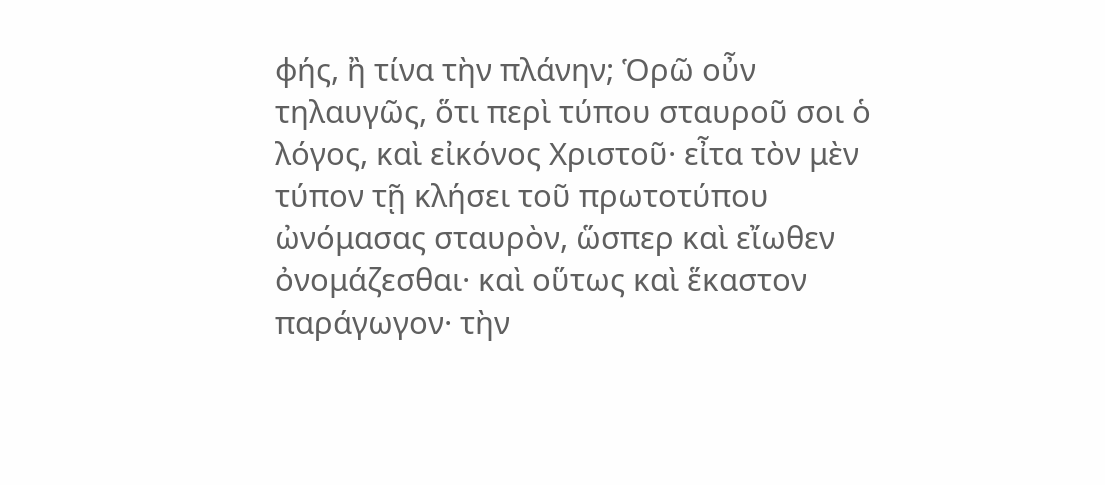φής, ἢ τίνα τὴν πλάνην; Ὁρῶ οὖν τηλαυγῶς, ὅτι περὶ τύπου σταυροῦ σοι ὁ λόγος, καὶ εἰκόνος Χριστοῦ· εἶτα τὸν μὲν τύπον τῇ κλήσει τοῦ πρωτοτύπου ὠνόμασας σταυρὸν, ὥσπερ καὶ εἴωθεν ὀνομάζεσθαι· καὶ οὕτως καὶ ἕκαστον παράγωγον· τὴν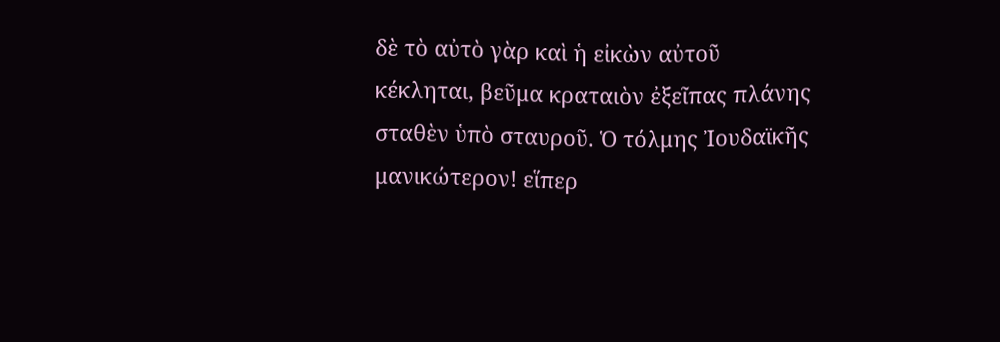δὲ τὸ αὐτὸ γὰρ καὶ ἡ εἰκὼν αὐτοῦ κέκληται, βεῦμα κραταιὸν ἐξεῖπας πλάνης σταθὲν ὑπὸ σταυροῦ. Ὁ τόλμης Ἰουδαϊκῆς μανικώτερον! εἵπερ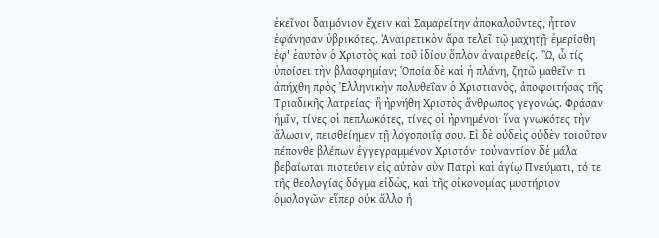ἐκεῖνοι δαιμόνιον ἔχειν καὶ Σαμαρείτην ἀποκαλοῦντες, ἧττον ἐφάνησαν ὑβρικότες. Ἀναιρετικὸν ἄρα τελεῖ τῷ μαχητῇ· ἐμερίσθη ἐφ' ἑαυτὸν ὁ Χριστὸς καὶ τοῦ ἰδίου ὅπλον ἀναιρεθείς. Ὢ, ὦ τίς ὑποίσει τὴν βλασφημίαν; Ὁποία δὲ καὶ ἡ πλάνη, ζητῶ μαθεῖν· τι ἀπήχθη πρὸς Ἑλληνικὴν πολυθεΐαν ὁ Χριστιανὸς, ἀποφοιτήσας τῆς Τριαδικῆς λατρείας· ἢ ἠρνήθη Χριστὸς ἄνθρωπος γεγονώς. Φράσαν ἡμῖν, τίνες οἱ πεπλωκότες, τίνες οἱ ἠρνημένοι· ἵνα γνωκότες τὴν ἄλωσιν, πεισθείημεν τῇ λογοποιΐᾳ σου. Εἰ δὲ οὐδεὶς οὐδὲν τοιοῦτον πέπονθε βλέπων ἐγγεγραμμένον Χριστόν· τοὐναντίον δὲ μάλα βεβαίωται πιστεύειν εἰς αὐτὸν σὺν Πατρὶ καὶ ἁγίῳ Πνεύματι, τό τε τῆς θεολογίας δόγμα εἰδὼς, καὶ τῆς οἰκονομίας μυστήριον ὁμολογῶν· εἵπερ οὐκ ἄλλο ἡ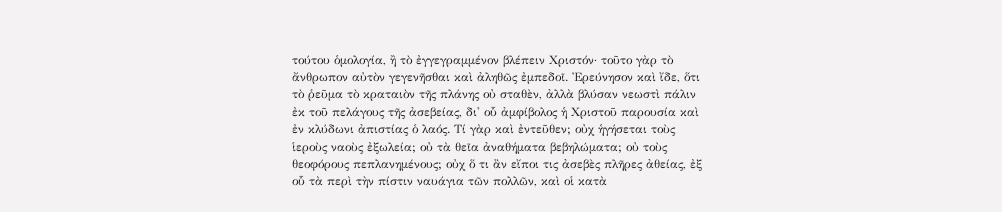τούτου ὁμολογία, ἢ τὸ ἐγγεγραμμένον βλέπειν Χριστόν· τοῦτο γὰρ τὸ ἄνθρωπον αὐτὸν γεγενῆσθαι καὶ ἀληθῶς ἐμπεδοῖ. Ἐρεύνησον καὶ ἴδε, ὅτι τὸ ῥεῦμα τὸ κραταιὸν τῆς πλάνης οὐ σταθὲν, ἀλλὰ βλύσαν νεωστὶ πάλιν ἐκ τοῦ πελάγους τῆς ἀσεβείας, δι' οὗ ἀμφίβολος ἡ Χριστοῦ παρουσία καὶ ἐν κλύδωνι ἀπιστίας ὁ λαός. Τί γὰρ καὶ ἐντεῦθεν; οὐχ ἡγήσεται τοὺς ἱεροὺς ναοὺς ἐξωλεία; οὐ τὰ θεῖα ἀναθήματα βεβηλώματα; οὐ τοὺς θεοφόρους πεπλανημένους; οὐχ ὅ τι ἂν εἴποι τις ἀσεβὲς πλῆρες ἀθείας, ἐξ οὗ τὰ περὶ τὴν πίστιν ναυάγια τῶν πολλῶν, καὶ οἱ κατὰ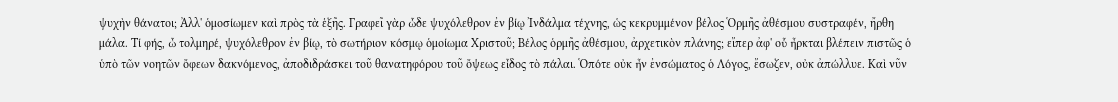ψυχὴν θάνατοι; Ἀλλ' ὁμοσίωμεν καὶ πρὸς τὰ ἑξῆς. Γραφεῖ γὰρ ὧδε ψυχόλεθρον ἐν βίῳ Ἰνδάλμα τέχνης, ὡς κεκρυμμένον βέλος Ὁρμῆς ἀθέσμου συστραφέν, ἤρθη μάλα. Τί φής, ὦ τολμηρέ, ψυχόλεθρον ἐν βίῳ, τὸ σωτήριον κόσμῳ ὁμοίωμα Χριστοῦ; Βέλος ὁρμῆς ἀθέσμου, ἀρχετικὸν πλάνης; εἴπερ ἀφ' οὗ ἦρκται βλέπειν πιστῶς ὁ ὑπὸ τῶν νοητῶν ὄφεων δακνόμενος, ἀποδιδράσκει τοῦ θανατηφόρου τοῦ ὄψεως εἶδος τὸ πάλαι. Ὁπότε οὐκ ἦν ἐνσώματος ὁ Λόγος, ἔσωζεν, οὐκ ἀπώλλυε. Καὶ νῦν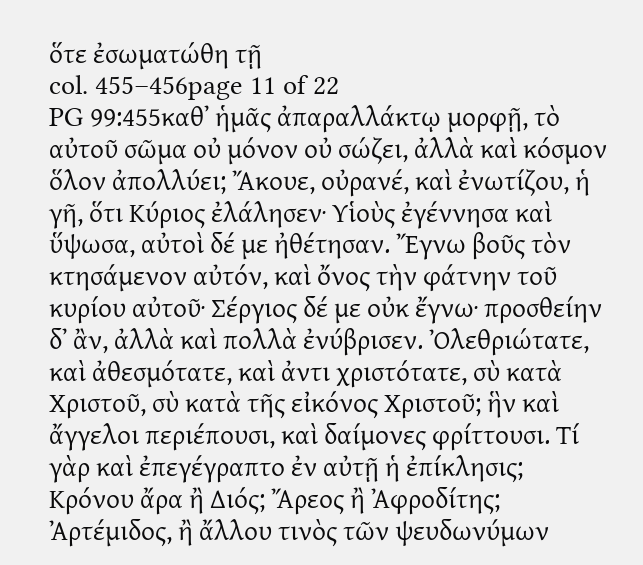ὅτε ἐσωματώθη τῇ
col. 455–456page 11 of 22
PG 99:455καθ᾿ ἡμᾶς ἀπαραλλάκτῳ μορφῇ, τὸ αὐτοῦ σῶμα οὐ μόνον οὐ σώζει, ἀλλὰ καὶ κόσμον ὅλον ἀπολλύει; Ἄκουε, οὐρανέ, καὶ ἐνωτίζου, ἡ γῆ, ὅτι Κύριος ἐλάλησεν· Υἱοὺς ἐγέννησα καὶ ὕψωσα, αὐτοὶ δέ με ἠθέτησαν. Ἔγνω βοῦς τὸν κτησάμενον αὐτόν, καὶ ὄνος τὴν φάτνην τοῦ κυρίου αὐτοῦ· Σέργιος δέ με οὐκ ἔγνω· προσθείην δ᾿ ἂν, ἀλλὰ καὶ πολλὰ ἐνύβρισεν. Ὀλεθριώτατε, καὶ ἀθεσμότατε, καὶ ἀντι χριστότατε, σὺ κατὰ Χριστοῦ, σὺ κατὰ τῆς εἰκόνος Χριστοῦ; ἣν καὶ ἄγγελοι περιέπουσι, καὶ δαίμονες φρίττουσι. Τί γὰρ καὶ ἐπεγέγραπτο ἐν αὐτῇ ἡ ἐπίκλησις; Κρόνου ἄρα ἢ Διός; Ἄρεος ἢ Ἀφροδίτης; Ἀρτέμιδος, ἢ ἄλλου τινὸς τῶν ψευδωνύμων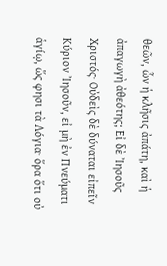θεῶν, ὧν ἡ κλῆσις ἀπάτη, καὶ ἡ ἀπαγωγὴ ἀθεότης; Εἰ δὲ Ἰησοῦς Χριστός· Οὐδεὶς δὲ δύναται εἰπεῖν Κύριον Ἰησοῦν, εἰ μὴ ἐν Πνεύματι ἁγίῳ, ὥς φησι τὰ Λόγια· ὅρα ὅτι οὐ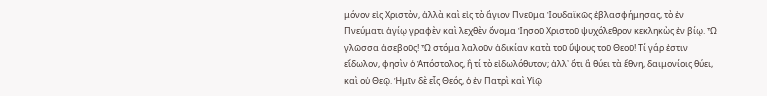μόνον εἰς Χριστὸν, ἀλλὰ καὶ εἰς τὸ ἅγιον Πνεῦμα Ἰουδαϊκῶς ἐβλασφήμησας, τὸ ἐν Πνεύματι ἁγίῳ γραφὲν καὶ λεχθὲν ὄνομα Ἰησοῦ Χριστοῦ ψυχόλεθρον κεκληκὼς ἐν βίῳ. Ὦ γλῶσσα ἀσεβοῦς! Ὦ στόμα λαλοῦν ἀδικίαν κατὰ τοῦ ὕψους τοῦ Θεοῦ! Τί γάρ ἐστιν εἴδωλον, φησὶν ὁ Ἀπόστολος, ἢ τί τὸ εἰδωλόθυτον; ἀλλ᾿ ὅτι ἃ θύει τὰ ἔθνη, δαιμονίοις θύει, καὶ οὐ Θεῷ. Ἡμῖν δὲ εἷς Θεός, ὁ ἐν Πατρὶ καὶ Υἱῷ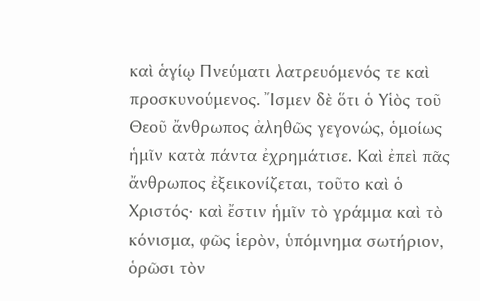καὶ ἁγίῳ Πνεύματι λατρευόμενός τε καὶ προσκυνούμενος. Ἴσμεν δὲ ὅτι ὁ Υἱὸς τοῦ Θεοῦ ἄνθρωπος ἀληθῶς γεγονώς, ὁμοίως ἡμῖν κατὰ πάντα ἐχρημάτισε. Καὶ ἐπεὶ πᾶς ἄνθρωπος ἐξεικονίζεται, τοῦτο καὶ ὁ Χριστός· καὶ ἔστιν ἡμῖν τὸ γράμμα καὶ τὸ κόνισμα, φῶς ἱερὸν, ὑπόμνημα σωτήριον, ὁρῶσι τὸν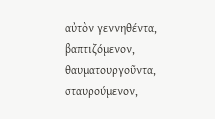αὐτὸν γεννηθέντα, βαπτιζόμενον, θαυματουργοῦντα, σταυρούμενον,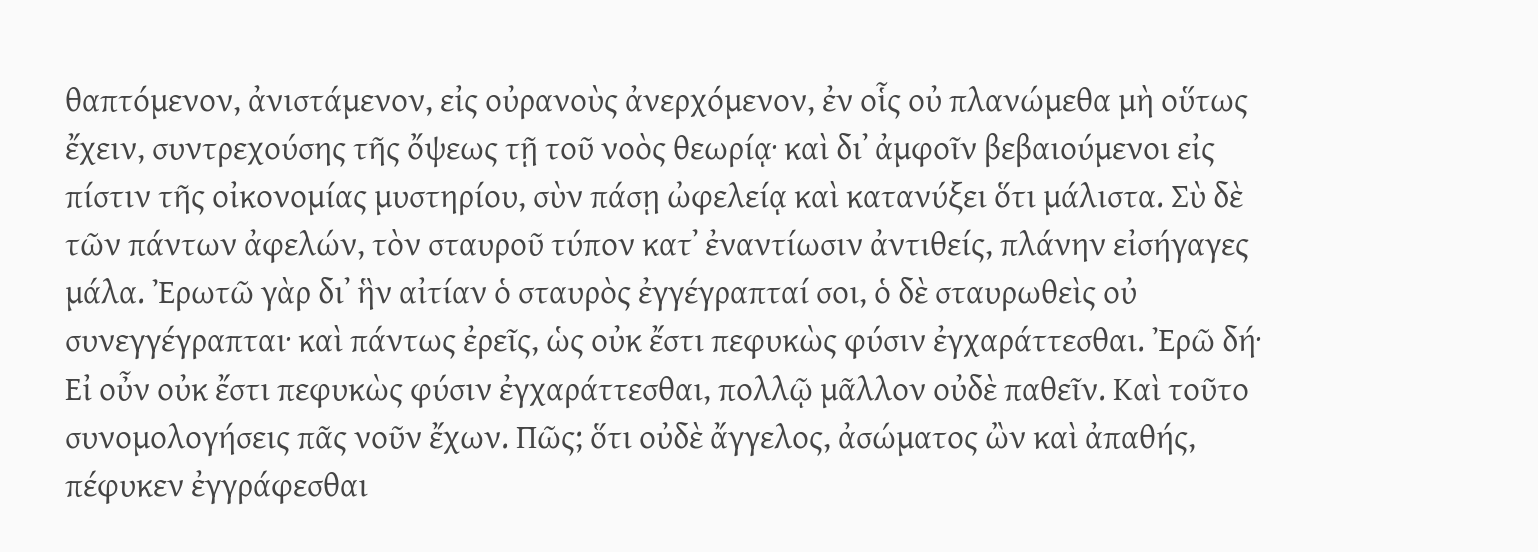θαπτόμενον, ἀνιστάμενον, εἰς οὐρανοὺς ἀνερχόμενον, ἐν οἷς οὐ πλανώμεθα μὴ οὕτως ἔχειν, συντρεχούσης τῆς ὄψεως τῇ τοῦ νοὸς θεωρίᾳ· καὶ δι᾿ ἀμφοῖν βεβαιούμενοι εἰς πίστιν τῆς οἰκονομίας μυστηρίου, σὺν πάσῃ ὠφελείᾳ καὶ κατανύξει ὅτι μάλιστα. Σὺ δὲ τῶν πάντων ἀφελών, τὸν σταυροῦ τύπον κατ᾿ ἐναντίωσιν ἀντιθείς, πλάνην εἰσήγαγες μάλα. Ἐρωτῶ γὰρ δι᾿ ἣν αἰτίαν ὁ σταυρὸς ἐγγέγραπταί σοι, ὁ δὲ σταυρωθεὶς οὐ συνεγγέγραπται· καὶ πάντως ἐρεῖς, ὡς οὐκ ἔστι πεφυκὼς φύσιν ἐγχαράττεσθαι. Ἐρῶ δή· Εἰ οὖν οὐκ ἔστι πεφυκὼς φύσιν ἐγχαράττεσθαι, πολλῷ μᾶλλον οὐδὲ παθεῖν. Καὶ τοῦτο συνομολογήσεις πᾶς νοῦν ἔχων. Πῶς; ὅτι οὐδὲ ἄγγελος, ἀσώματος ὢν καὶ ἀπαθής, πέφυκεν ἐγγράφεσθαι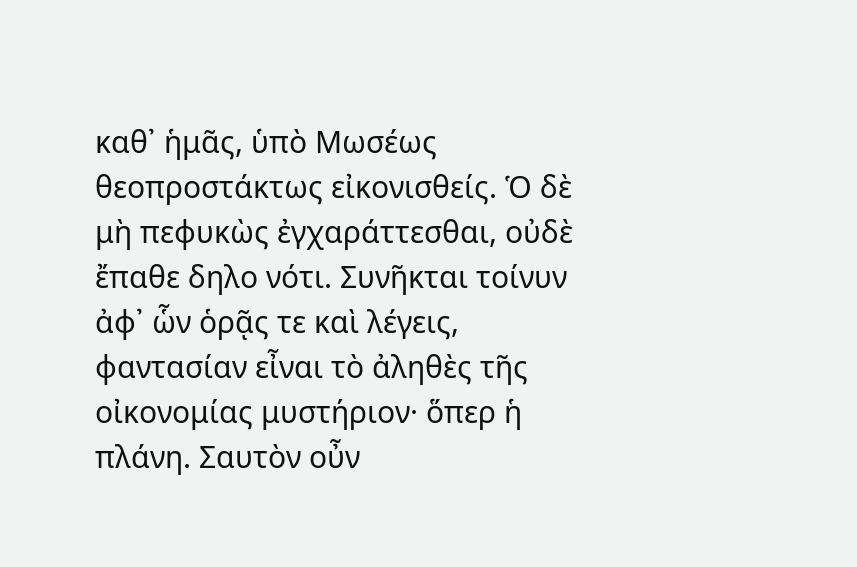καθ᾿ ἡμᾶς, ὑπὸ Μωσέως θεοπροστάκτως εἰκονισθείς. Ὁ δὲ μὴ πεφυκὼς ἐγχαράττεσθαι, οὐδὲ ἔπαθε δηλο νότι. Συνῆκται τοίνυν ἀφ᾽ ὧν ὁρᾷς τε καὶ λέγεις, φαντασίαν εἶναι τὸ ἀληθὲς τῆς οἰκονομίας μυστήριον· ὅπερ ἡ πλάνη. Σαυτὸν οὖν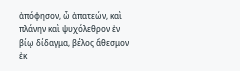ἀπόφησον, ὦ ἀπατεών, καὶ πλάνην καὶ ψυχόλεθρον ἐν βίῳ δίδαγμα, βέλος ἄθεσμον ἐκ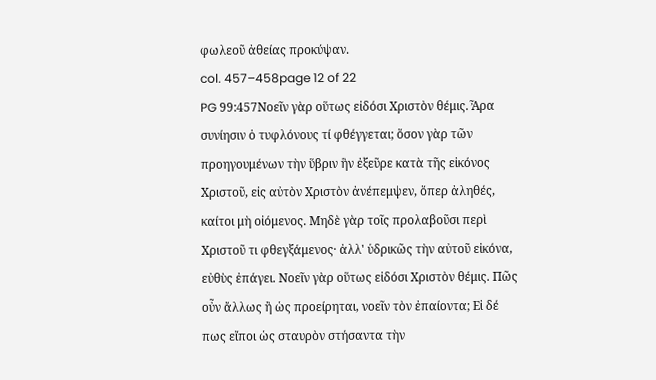φωλεοῦ ἀθείας προκύψαν.
col. 457–458page 12 of 22
PG 99:457Νοεῖν γὰρ οὕτως εἰδόσι Χριστὸν θέμις. Ἆρα συνίησιν ὁ τυφλόνους τί φθέγγεται; ὅσον γὰρ τῶν προηγουμένων τὴν ὕβριν ἣν ἐξεῦρε κατὰ τῆς εἰκόνος Χριστοῦ, εἰς αὐτὸν Χριστὸν ἀνέπεμψεν, ὅπερ ἀληθές, καίτοι μὴ οἰόμενος. Μηδὲ γὰρ τοῖς προλαβοῦσι περὶ Χριστοῦ τι φθεγξάμενος· ἀλλ' ὑδρικῶς τὴν αὐτοῦ εἰκόνα, εὐθὺς ἐπάγει. Νοεῖν γὰρ οὕτως εἰδόσι Χριστὸν θέμις. Πῶς οὖν ἄλλως ἢ ὡς προείρηται, νοεῖν τὸν ἐπαίοντα; Εἰ δέ πως εἴποι ὡς σταυρὸν στήσαντα τὴν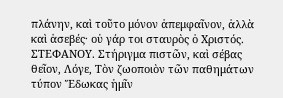πλάνην, καὶ τοῦτο μόνον ἀπεμφαῖνον, ἀλλὰ καὶ ἀσεβές· οὐ γάρ τοι σταυρὸς ὁ Χριστός. ΣΤΕΦΑΝΟΥ. Στήριγμα πιστῶν, καὶ σέβας θεῖον, Λόγε, Τὸν ζωοποιὸν τῶν παθημάτων τύπον Ἔδωκας ἡμῖν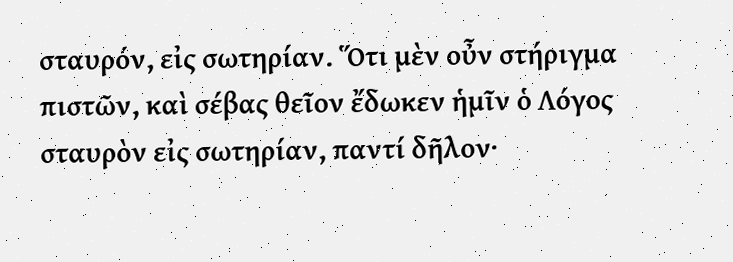σταυρόν, εἰς σωτηρίαν. Ὅτι μὲν οὖν στήριγμα πιστῶν, καὶ σέβας θεῖον ἔδωκεν ἡμῖν ὁ Λόγος σταυρὸν εἰς σωτηρίαν, παντί δῆλον·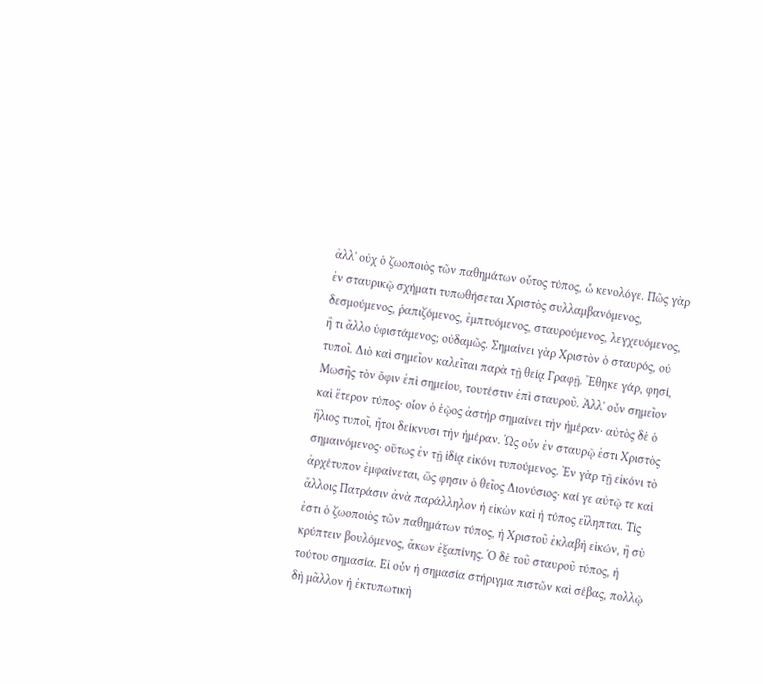ἀλλ' οὐχ ὁ ζωοποιὸς τῶν παθημάτων οὗτος τύπος, ὦ κενολόγε. Πῶς γὰρ ἐν σταυρικῷ σχήματι τυπωθήσεται Χριστὸς συλλαμβανόμενος, δεσμούμενος, ῥαπιζόμενος, ἐμπτυόμενος, σταυρούμενος, λεγχευόμενος, ἢ τι ἄλλο ὑφιστάμενος; οὐδαμῶς. Σημαίνει γὰρ Χριστὸν ὁ σταυρός, οὐ τυποῖ. Διὸ καὶ σημεῖον καλεῖται παρὰ τῇ θείᾳ Γραφῇ. Ἔθηκε γάρ, φησί, Μωσῆς τὸν ὄφιν ἐπὶ σημείου, τουτέστιν ἐπὶ σταυροῦ. Ἀλλ' οὖν σημεῖον καὶ ἕτερον τύπος· οἷον ὁ ἑῷος ἀστὴρ σημαίνει τὴν ἡμέραν· αὐτὸς δὲ ὁ ἥλιος τυποῖ, ἤτοι δείκνυσι τὴν ἡμέραν. Ὡς οὖν ἐν σταυρῷ ἐστι Χριστὸς σημαινόμενος· οὕτως ἐν τῇ ἰδίᾳ εἰκόνι τυπούμενος. Ἐν γὰρ τῇ εἰκόνι τὸ ἀρχέτυπον ἐμφαίνεται, ὥς φησιν ὁ θεῖος Διονύσιος· καί γε αὐτῷ τε καὶ ἄλλοις Πατράσιν ἀνὰ παράλληλον ἡ εἰκὼν καὶ ἡ τύπος εἵληπται. Τίς ἐστι ὁ ζωοποιὸς τῶν παθημάτων τύπος, ἡ Χριστοῦ ἐκλαβὴ εἰκών, ἢ σὺ κρύπτειν βουλόμενος, ἄκων ἐξαπίνης. Ὁ δὲ τοῦ σταυροῦ τύπος, ἡ τούτου σημασία. Εἰ οὖν ἡ σημασία στήριγμα πιστῶν καὶ σέβας, πολλῷ δὴ μᾶλλον ἡ ἐκτυπωτικὴ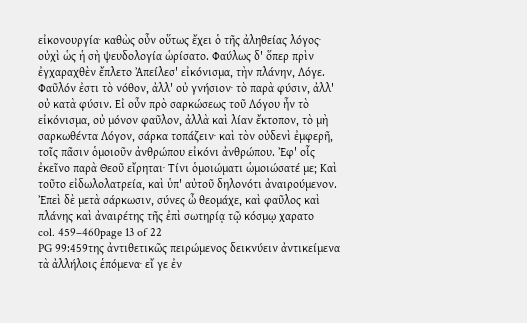εἰκονουργία· καθὼς οὖν οὕτως ἔχει ὁ τῆς ἀληθείας λόγος· οὐχὶ ὡς ἡ σὴ ψευδολογία ὡρίσατο. Φαύλως δ' ὅπερ πρὶν ἐγχαραχθὲν ἔπλετο Ἀπείλεσ' εἰκόνισμα, τὴν πλάνην, Λόγε. Φαῦλόν ἐστι τὸ νόθον, ἀλλ' οὐ γνήσιον· τὸ παρὰ φύσιν, ἀλλ' οὐ κατὰ φύσιν. Εἰ οὖν πρὸ σαρκώσεως τοῦ Λόγου ἦν τὸ εἰκόνισμα, οὐ μόνον φαῦλον, ἀλλὰ καὶ λίαν ἔκτοπον, τὸ μὴ σαρκωθέντα Λόγον, σάρκα τοπάζειν· καὶ τὸν οὐδενὶ ἐμφερῆ, τοῖς πᾶσιν ὁμοιοῦν ἀνθρώπου εἰκόνι ἀνθρώπου. Ἐφ' οἷς ἐκεῖνο παρὰ Θεοῦ εἴρηται· Τίνι ὁμοιώματι ὡμοιώσατέ με; Καὶ τοῦτο εἰδωλολατρεία, καὶ ὑπ' αὐτοῦ δηλονότι ἀναιρούμενον. Ἐπεὶ δὲ μετὰ σάρκωσιν, σύνες ὦ θεομάχε, καὶ φαῦλος καὶ πλάνης καὶ ἀναιρέτης τῆς ἐπὶ σωτηρίᾳ τῷ κόσμῳ χαρατο
col. 459–460page 13 of 22
PG 99:459της ἀντιθετικῶς πειρώμενος δεικνύειν ἀντικείμενα τὰ ἀλλήλοις ἑπόμενα· εἴ γε ἐν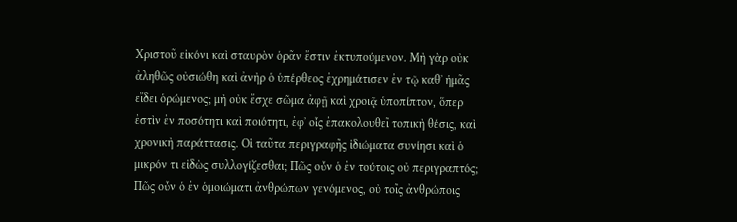Χριστοῦ εἰκόνι καὶ σταυρὸν ὁρᾶν ἔστιν ἐκτυπούμενον. Μὴ γὰρ οὐκ ἀληθῶς οὐσιώθη καὶ ἀνὴρ ὁ ὑπέρθεος ἐχρημάτισεν ἐν τῷ καθ᾿ ἡμᾶς εἴδει ὁρώμενος; μὴ οὐκ ἔσχε σῶμα ἀφῇ καὶ χροιᾷ ὑποπίπτον, ὅπερ ἐστὶν ἐν ποσότητι καὶ ποιότητι, ἐφ᾽ οἷς ἐπακολουθεῖ τοπικὴ θέσις, καὶ χρονικὴ παράττασις. Οἱ ταῦτα περιγραφῆς ἰδιώματα συνίησι καὶ ὁ μικρόν τι εἰδὼς συλλογίζεσθαι; Πῶς οὖν ὁ ἐν τούτοις οὐ περιγραπτός; Πῶς οὖν ὁ ἐν ὁμοιώματι ἀνθρώπων γενόμενος, οὐ τοῖς ἀνθρώποις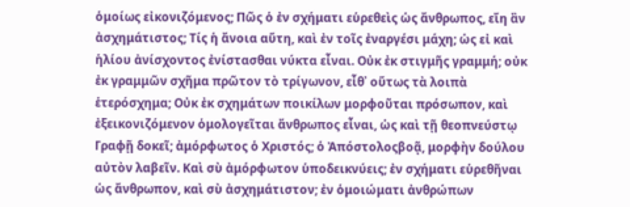ὁμοίως εἰκονιζόμενος; Πῶς ὁ ἐν σχήματι εὑρεθεὶς ὡς ἄνθρωπος, εἴη ἂν ἀσχημάτιστος; Τίς ἡ ἄνοια αὕτη, καὶ ἐν τοῖς ἐναργέσι μάχη; ὡς εἰ καὶ ἡλίου ἀνίσχοντος ἐνίστασθαι νύκτα εἶναι. Οὐκ ἐκ στιγμῆς γραμμή; οὐκ ἐκ γραμμῶν σχῆμα πρῶτον τὸ τρίγωνον, εἶθ᾽ οὕτως τὰ λοιπὰ ἑτερόσχημα; Οὐκ ἐκ σχημάτων ποικίλων μορφοῦται πρόσωπον, καὶ ἐξεικονιζόμενον ὁμολογεῖται ἄνθρωπος εἶναι, ὡς καὶ τῇ θεοπνεύστῳ Γραφῇ δοκεῖ; ἀμόρφωτος ὁ Χριστός; ὁ Ἀπόστολοςβοᾷ, μορφὴν δούλου αὐτὸν λαβεῖν. Καὶ σὺ ἀμόρφωτον ὑποδεικνύεις; ἐν σχήματι εὑρεθῆναι ὡς ἄνθρωπον, καὶ σὺ ἀσχημάτιστον; ἐν ὁμοιώματι ἀνθρώπων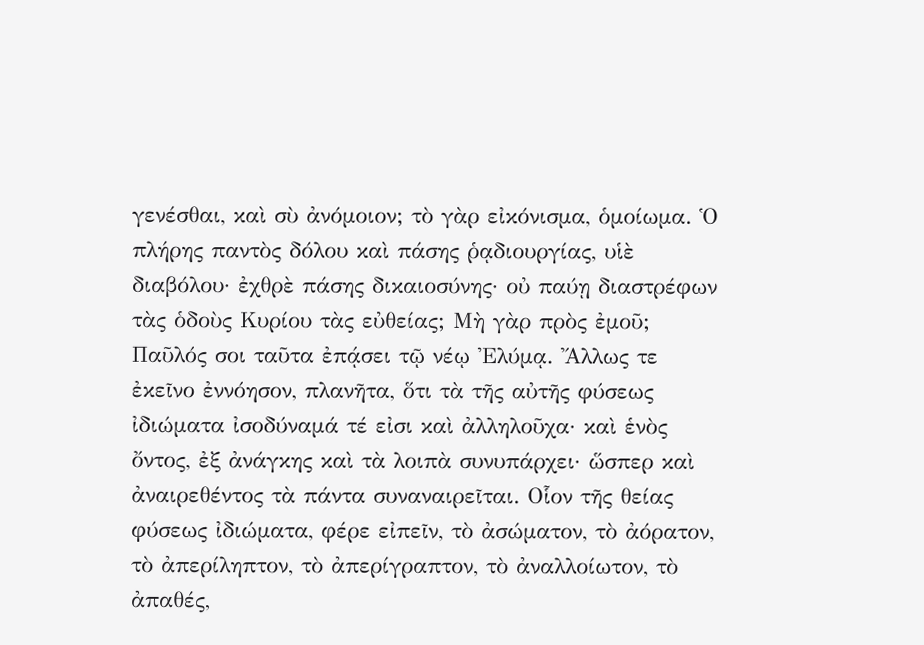γενέσθαι, καὶ σὺ ἀνόμοιον; τὸ γὰρ εἰκόνισμα, ὁμοίωμα. Ὁ πλήρης παντὸς δόλου καὶ πάσης ῥᾳδιουργίας, υἱὲ διαβόλου· ἐχθρὲ πάσης δικαιοσύνης· οὐ παύῃ διαστρέφων τὰς ὁδοὺς Κυρίου τὰς εὐθείας; Μὴ γὰρ πρὸς ἐμοῦ; Παῦλός σοι ταῦτα ἐπᾴσει τῷ νέῳ Ἐλύμᾳ. Ἄλλως τε ἐκεῖνο ἐννόησον, πλανῆτα, ὅτι τὰ τῆς αὐτῆς φύσεως ἰδιώματα ἰσοδύναμά τέ εἰσι καὶ ἀλληλοῦχα· καὶ ἑνὸς ὄντος, ἐξ ἀνάγκης καὶ τὰ λοιπὰ συνυπάρχει· ὥσπερ καὶ ἀναιρεθέντος τὰ πάντα συναναιρεῖται. Οἷον τῆς θείας φύσεως ἰδιώματα, φέρε εἰπεῖν, τὸ ἀσώματον, τὸ ἀόρατον, τὸ ἀπερίληπτον, τὸ ἀπερίγραπτον, τὸ ἀναλλοίωτον, τὸ ἀπαθές,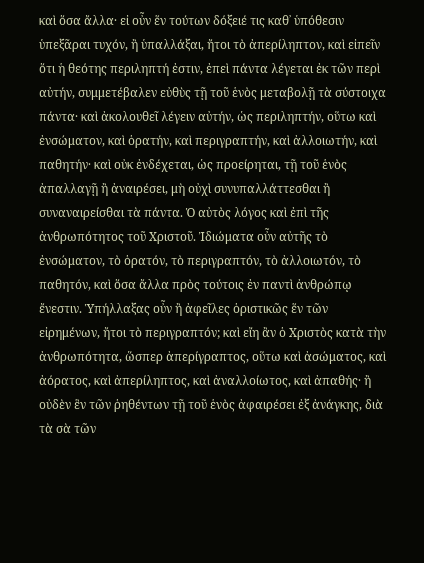καὶ ὅσα ἄλλα· εἰ οὖν ἕν τούτων δόξειέ τις καθ᾽ ὑπόθεσιν ὑπεξᾶραι τυχόν, ἢ ὑπαλλάξαι, ἤτοι τὸ ἀπερίληπτον, καὶ εἰπεῖν ὅτι ἡ θεότης περιληπτή ἐστιν, ἐπεὶ πάντα λέγεται ἐκ τῶν περὶ αὐτήν, συμμετέβαλεν εὐθὺς τῇ τοῦ ἑνὸς μεταβολῇ τὰ σύστοιχα πάντα· καὶ ἀκολουθεῖ λέγειν αὐτήν, ὡς περιληπτήν, οὕτω καὶ ἐνσώματον, καὶ ὁρατήν, καὶ περιγραπτήν, καὶ ἀλλοιωτήν, καὶ παθητήν· καὶ οὐκ ἐνδέχεται, ὡς προείρηται, τῇ τοῦ ἑνὸς ἀπαλλαγῇ ἢ ἀναιρέσει, μὴ οὐχὶ συνυπαλλάττεσθαι ἢ συναναιρείσθαι τὰ πάντα. Ὁ αὐτὸς λόγος καὶ ἐπὶ τῆς ἀνθρωπότητος τοῦ Χριστοῦ. Ἰδιώματα οὖν αὐτῆς τὸ ἐνσώματον, τὸ ὁρατόν, τὸ περιγραπτόν, τὸ ἀλλοιωτόν, τὸ παθητόν, καὶ ὅσα ἄλλα πρὸς τούτοις ἐν παντὶ ἀνθρώπῳ ἔνεστιν. Ὑπήλλαξας οὖν ἢ ἀφεῖλες ὁριστικῶς ἕν τῶν εἰρημένων, ἤτοι τὸ περιγραπτόν; καὶ εἴη ἂν ὁ Χριστὸς κατὰ τὴν ἀνθρωπότητα, ὥσπερ ἀπερίγραπτος, οὕτω καὶ ἀσώματος, καὶ ἀόρατος, καὶ ἀπερίληπτος, καὶ ἀναλλοίωτος, καὶ ἀπαθής· ἢ οὐδὲν ἓν τῶν ῥηθέντων τῇ τοῦ ἑνὸς ἀφαιρέσει ἐξ ἀνάγκης, διὰ τὰ σὰ τῶν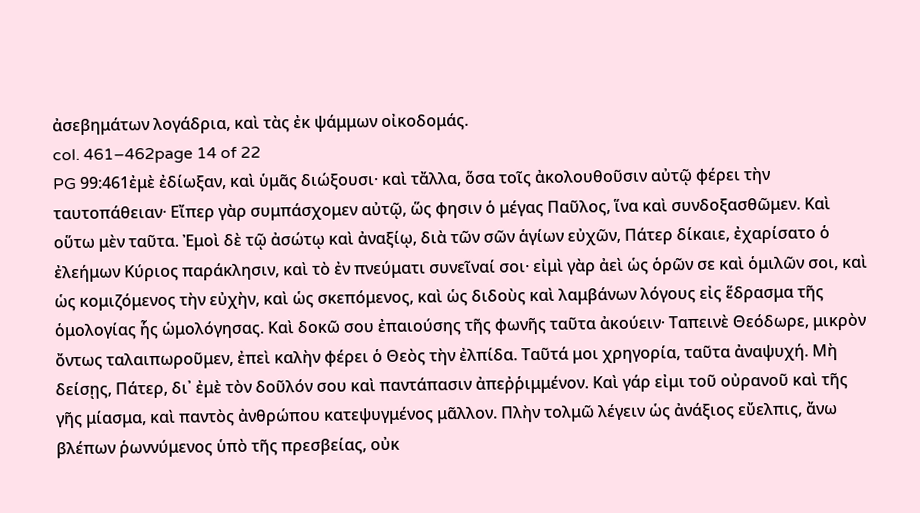ἀσεβημάτων λογάδρια, καὶ τὰς ἐκ ψάμμων οἰκοδομάς.
col. 461–462page 14 of 22
PG 99:461ἐμὲ ἐδίωξαν, καὶ ὑμᾶς διώξουσι· καὶ τἄλλα, ὅσα τοῖς ἀκολουθοῦσιν αὐτῷ φέρει τὴν ταυτοπάθειαν· Εἴπερ γὰρ συμπάσχομεν αὐτῷ, ὥς φησιν ὁ μέγας Παῦλος, ἵνα καὶ συνδοξασθῶμεν. Καὶ οὕτω μὲν ταῦτα. Ἐμοὶ δὲ τῷ ἀσώτῳ καὶ ἀναξίῳ, διὰ τῶν σῶν ἁγίων εὐχῶν, Πάτερ δίκαιε, ἐχαρίσατο ὁ ἐλεήμων Κύριος παράκλησιν, καὶ τὸ ἐν πνεύματι συνεῖναί σοι· εἰμὶ γὰρ ἀεὶ ὡς ὁρῶν σε καὶ ὁμιλῶν σοι, καὶ ὡς κομιζόμενος τὴν εὐχὴν, καὶ ὡς σκεπόμενος, καὶ ὡς διδοὺς καὶ λαμβάνων λόγους εἰς ἕδρασμα τῆς ὁμολογίας ἧς ὡμολόγησας. Καὶ δοκῶ σου ἐπαιούσης τῆς φωνῆς ταῦτα ἀκούειν· Ταπεινὲ Θεόδωρε, μικρὸν ὄντως ταλαιπωροῦμεν, ἐπεὶ καλὴν φέρει ὁ Θεὸς τὴν ἐλπίδα. Ταῦτά μοι χρηγορία, ταῦτα ἀναψυχή. Μὴ δείσῃς, Πάτερ, δι᾿ ἐμὲ τὸν δοῦλόν σου καὶ παντάπασιν ἀπεῤῥιμμένον. Καὶ γάρ εἰμι τοῦ οὐρανοῦ καὶ τῆς γῆς μίασμα, καὶ παντὸς ἀνθρώπου κατεψυγμένος μᾶλλον. Πλὴν τολμῶ λέγειν ὡς ἀνάξιος εὔελπις, ἄνω βλέπων ῥωννύμενος ὑπὸ τῆς πρεσβείας, οὐκ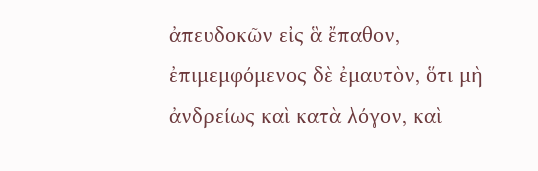ἀπευδοκῶν εἰς ἃ ἔπαθον, ἐπιμεμφόμενος δὲ ἐμαυτὸν, ὅτι μὴ ἀνδρείως καὶ κατὰ λόγον, καὶ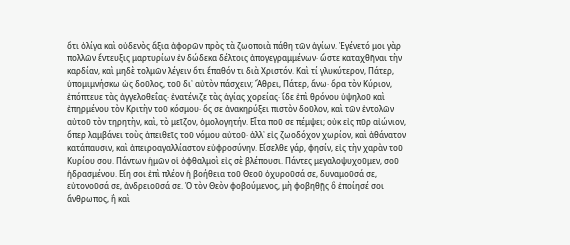ὅτι ὀλίγα καὶ οὐδενὸς ἄξια ἀφορῶν πρὸς τὰ ζωοποιὰ πάθη τῶν ἁγίων. Ἐγένετό μοι γὰρ πολλῶν ἔντευξις μαρτυρίων ἐν δώδεκα δέλτοις ἀπογεγραμμένων· ὥστε καταχθῆναι τὴν καρδίαν, καὶ μηδὲ τολμῶν λέγειν ὅτι ἔπαθόν τι διὰ Χριστόν. Καὶ τί γλυκύτερον, Πάτερ, ὑπομιμνήσκω ὡς δοῦλος, τοῦ δι᾿ αὐτὸν πάσχειν; Ἄθρει, Πάτερ, ἄνω· ὅρα τὸν Κύριον, ἐπόπτευε τὰς ἀγγελοθεΐας· ἐνατένιζε τὰς ἁγίας χορείας· ἴδε ἐπὶ θρόνου ὑψηλοῦ καὶ ἐπηρμένου τὸν Κριτὴν τοῦ κόσμου· ὅς σε ἀνακηρύξει πιστὸν δοῦλον, καὶ τῶν ἐντολῶν αὐτοῦ τὸν τηρητὴν, καὶ, τὸ μεῖζον, ὁμολογητήν. Εἶτα ποῦ σε πέμψει; οὐκ εἰς πῦρ αἰώνιον, ὅπερ λαμβάνει τοὺς ἀπειθεῖς τοῦ νόμου αὐτοῦ· ἀλλ᾽ εἰς ζωοδόχον χωρίον, καὶ ἀθάνατον κατάπαυσιν, καὶ ἀπειροαγαλλίαστον εὐφροσύνην. Εἴσελθε γάρ, φησίν, εἰς τὴν χαρὰν τοῦ Κυρίου σου. Πάντων ἡμῶν οἱ ὀφθαλμοὶ εἰς σὲ βλέπουσι. Πάντες μεγαλοψυχοῦμεν, σοῦ ἡδρασμένου. Εἴη σοι ἐπὶ πλέον ἡ βοήθεια τοῦ Θεοῦ ὀχυροῦσά σε, δυναμοῦσά σε, εὐτονοῦσά σε, ἀνδρειοῦσά σε. Ὁ τὸν Θεὸν φοβούμενος, μὴ φοβηθῇς ὃ ἐποίησέ σοι ἄνθρωπος, ἢ καὶ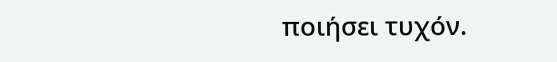ποιήσει τυχόν.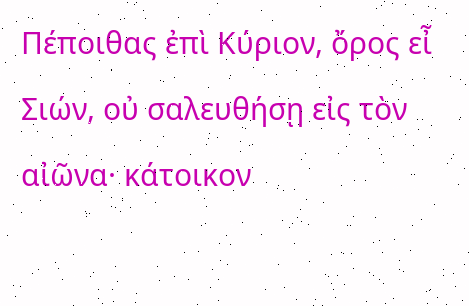Πέποιθας ἐπὶ Κύριον, ὄρος εἶ Σιών, οὐ σαλευθήσῃ εἰς τὸν αἰῶνα· κάτοικον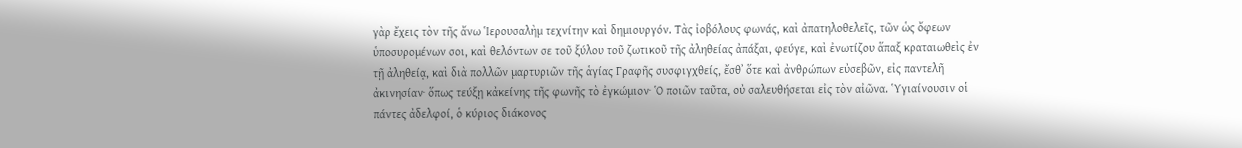γὰρ ἔχεις τὸν τῆς ἄνω Ἱερουσαλὴμ τεχνίτην καὶ δημιουργόν. Τὰς ἰοβόλους φωνάς, καὶ ἀπατηλοθελεῖς, τῶν ὡς ὄφεων ὑποσυρομένων σοι, καὶ θελόντων σε τοῦ ξύλου τοῦ ζωτικοῦ τῆς ἀληθείας ἀπάξαι, φεύγε, καὶ ἐνωτίζου ἅπαξ κραταιωθεὶς ἐν τῇ ἀληθείᾳ, καὶ διὰ πολλῶν μαρτυριῶν τῆς ἁγίας Γραφῆς συσφιγχθείς, ἔσθ᾿ ὅτε καὶ ἀνθρώπων εὐσεβῶν, εἰς παντελῆ ἀκινησίαν· ὅπως τεύξῃ κἀκείνης τῆς φωνῆς τὸ ἐγκώμιον· Ὁ ποιῶν ταῦτα, οὐ σαλευθήσεται εἰς τὸν αἰῶνα. Ὑγιαίνουσιν οἱ πάντες ἀδελφοί, ὁ κύριος διάκονος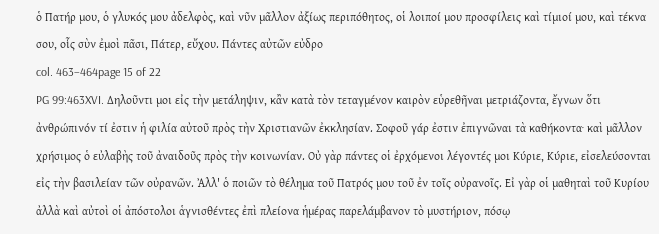ὁ Πατήρ μου, ὁ γλυκός μου ἀδελφὸς, καὶ νῦν μᾶλλον ἀξίως περιπόθητος, οἱ λοιποί μου προσφίλεις καὶ τίμιοί μου, καὶ τέκνα σου, οἷς σὺν ἐμοὶ πᾶσι, Πάτερ, εὔχου. Πάντες αὐτῶν εὐδρο
col. 463–464page 15 of 22
PG 99:463XVI. Δηλοῦντι μοι εἰς τὴν μετάληψιν, κἂν κατὰ τὸν τεταγμένον καιρὸν εὑρεθῆναι μετριάζοντα, ἔγνων ὅτι ἀνθρώπινόν τί ἐστιν ἡ φιλία αὐτοῦ πρὸς τὴν Χριστιανῶν ἐκκλησίαν. Σοφοῦ γάρ ἐστιν ἐπιγνῶναι τὰ καθήκοντα· καὶ μᾶλλον χρήσιμος ὁ εὐλαβὴς τοῦ ἀναιδοῦς πρὸς τὴν κοινωνίαν. Οὐ γὰρ πάντες οἱ ἐρχόμενοι λέγοντές μοι Κύριε, Κύριε, εἰσελεύσονται εἰς τὴν βασιλείαν τῶν οὐρανῶν. Ἀλλ' ὁ ποιῶν τὸ θέλημα τοῦ Πατρός μου τοῦ ἐν τοῖς οὐρανοῖς. Εἰ γὰρ οἱ μαθηταὶ τοῦ Κυρίου ἀλλὰ καὶ αὐτοὶ οἱ ἀπόστολοι ἁγνισθέντες ἐπὶ πλείονα ἡμέρας παρελάμβανον τὸ μυστήριον, πόσῳ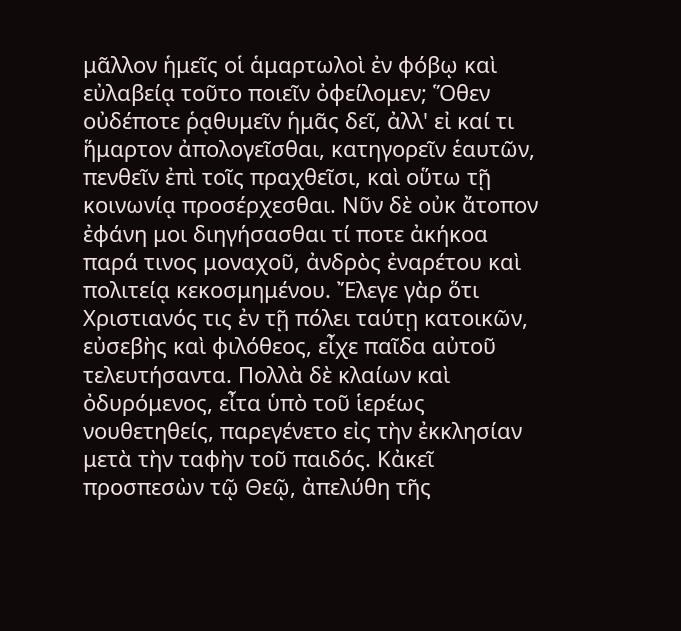μᾶλλον ἡμεῖς οἱ ἁμαρτωλοὶ ἐν φόβῳ καὶ εὐλαβείᾳ τοῦτο ποιεῖν ὀφείλομεν; Ὅθεν οὐδέποτε ῥᾳθυμεῖν ἡμᾶς δεῖ, ἀλλ' εἰ καί τι ἥμαρτον ἀπολογεῖσθαι, κατηγορεῖν ἑαυτῶν, πενθεῖν ἐπὶ τοῖς πραχθεῖσι, καὶ οὕτω τῇ κοινωνίᾳ προσέρχεσθαι. Νῦν δὲ οὐκ ἄτοπον ἐφάνη μοι διηγήσασθαι τί ποτε ἀκήκοα παρά τινος μοναχοῦ, ἀνδρὸς ἐναρέτου καὶ πολιτείᾳ κεκοσμημένου. Ἔλεγε γὰρ ὅτι Χριστιανός τις ἐν τῇ πόλει ταύτῃ κατοικῶν, εὐσεβὴς καὶ φιλόθεος, εἶχε παῖδα αὐτοῦ τελευτήσαντα. Πολλὰ δὲ κλαίων καὶ ὀδυρόμενος, εἶτα ὑπὸ τοῦ ἱερέως νουθετηθείς, παρεγένετο εἰς τὴν ἐκκλησίαν μετὰ τὴν ταφὴν τοῦ παιδός. Κἀκεῖ προσπεσὼν τῷ Θεῷ, ἀπελύθη τῆς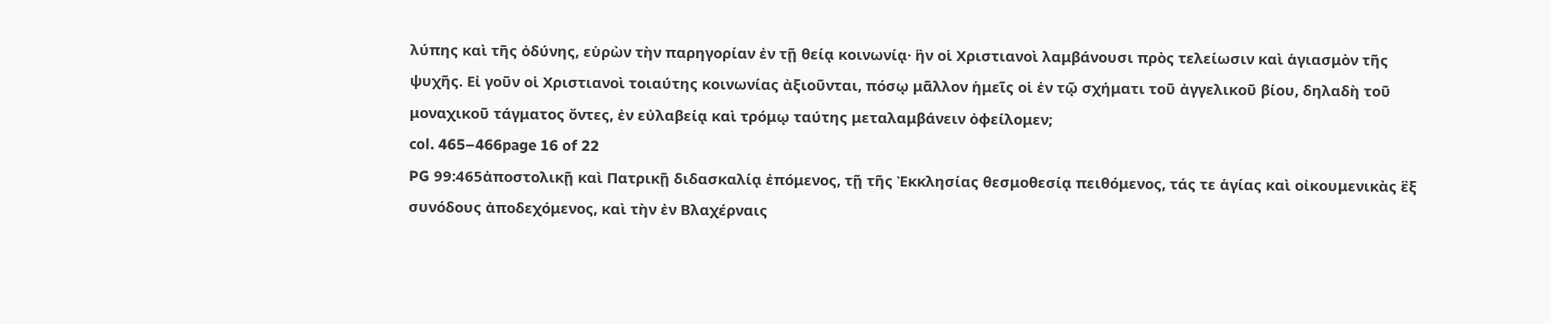λύπης καὶ τῆς ὀδύνης, εὑρὼν τὴν παρηγορίαν ἐν τῇ θείᾳ κοινωνίᾳ· ἣν οἱ Χριστιανοὶ λαμβάνουσι πρὸς τελείωσιν καὶ ἁγιασμὸν τῆς ψυχῆς. Εἰ γοῦν οἱ Χριστιανοὶ τοιαύτης κοινωνίας ἀξιοῦνται, πόσῳ μᾶλλον ἡμεῖς οἱ ἐν τῷ σχήματι τοῦ ἀγγελικοῦ βίου, δηλαδὴ τοῦ μοναχικοῦ τάγματος ὄντες, ἐν εὐλαβείᾳ καὶ τρόμῳ ταύτης μεταλαμβάνειν ὀφείλομεν;
col. 465–466page 16 of 22
PG 99:465ἀποστολικῇ καὶ Πατρικῇ διδασκαλίᾳ ἐπόμενος, τῇ τῆς Ἐκκλησίας θεσμοθεσίᾳ πειθόμενος, τάς τε ἁγίας καὶ οἰκουμενικὰς ἓξ συνόδους ἀποδεχόμενος, καὶ τὴν ἐν Βλαχέρναις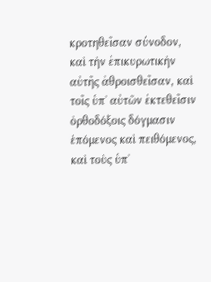κροτηθεῖσαν σύνοδον, καὶ τὴν ἐπικυρωτικὴν αὐτῆς ἀθροισθεῖσαν, καὶ τοῖς ὑπ᾽ αὐτῶν ἐκτεθεῖσιν ὀρθοδόξοις δόγμασιν ἑπόμενος καὶ πειθόμενος, καὶ τοὺς ὑπ᾽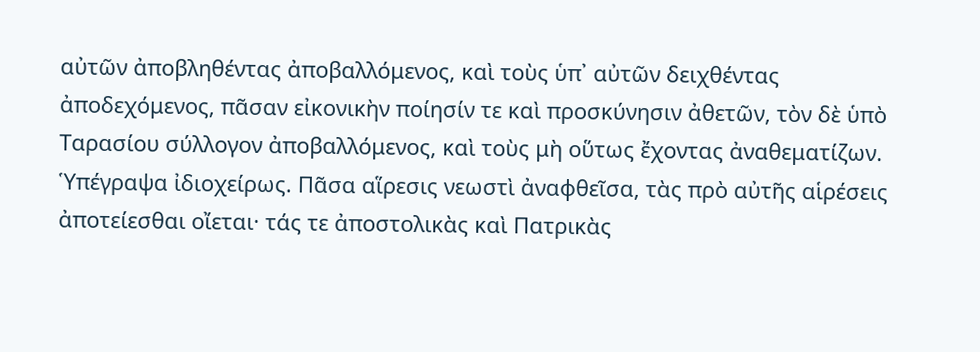αὐτῶν ἀποβληθέντας ἀποβαλλόμενος, καὶ τοὺς ὑπ᾽ αὐτῶν δειχθέντας ἀποδεχόμενος, πᾶσαν εἰκονικὴν ποίησίν τε καὶ προσκύνησιν ἀθετῶν, τὸν δὲ ὑπὸ Ταρασίου σύλλογον ἀποβαλλόμενος, καὶ τοὺς μὴ οὕτως ἔχοντας ἀναθεματίζων. Ὑπέγραψα ἰδιοχείρως. Πᾶσα αἵρεσις νεωστὶ ἀναφθεῖσα, τὰς πρὸ αὐτῆς αἱρέσεις ἀποτείεσθαι οἴεται· τάς τε ἀποστολικὰς καὶ Πατρικὰς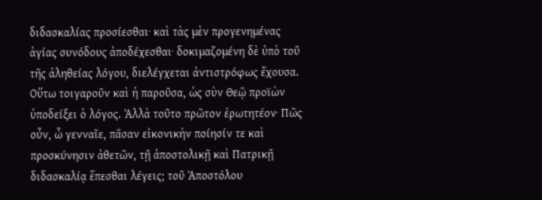διδασκαλίας προσίεσθαι· καὶ τὰς μὲν προγενημένας ἁγίας συνόδους ἀποδέχεσθαι· δοκιμαζομένη δὲ ὑπὸ τοῦ τῆς ἀληθείας λόγου, διελέγχεται ἀντιστρόφως ἔχουσα. Οὕτω τοιγαροῦν καὶ ἡ παροῦσα, ὡς σὺν Θεῷ προϊὼν ὑποδείξει ὁ λόγος. Ἀλλὰ τοῦτο πρῶτον ἐρωτητέον· Πῶς οὖν, ὦ γενναῖε, πᾶσαν εἰκονικὴν ποίησίν τε καὶ προσκύνησιν ἀθετῶν, τῇ ἀποστολικῇ καὶ Πατρικῇ διδασκαλίᾳ ἕπεσθαι λέγεις; τοῦ Ἀποστόλου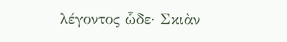λέγοντος ὧδε· Σκιὰν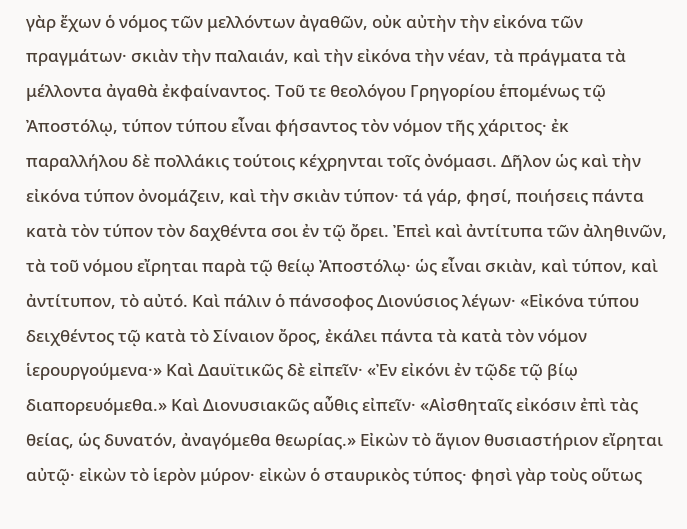γὰρ ἔχων ὁ νόμος τῶν μελλόντων ἀγαθῶν, οὐκ αὐτὴν τὴν εἰκόνα τῶν πραγμάτων· σκιὰν τὴν παλαιάν, καὶ τὴν εἰκόνα τὴν νέαν, τὰ πράγματα τὰ μέλλοντα ἀγαθὰ ἐκφαίναντος. Τοῦ τε θεολόγου Γρηγορίου ἑπομένως τῷ Ἀποστόλῳ, τύπον τύπου εἶναι φήσαντος τὸν νόμον τῆς χάριτος· ἐκ παραλλήλου δὲ πολλάκις τούτοις κέχρηνται τοῖς ὀνόμασι. Δῆλον ὡς καὶ τὴν εἰκόνα τύπον ὀνομάζειν, καὶ τὴν σκιὰν τύπον· τά γάρ, φησί, ποιήσεις πάντα κατὰ τὸν τύπον τὸν δαχθέντα σοι ἐν τῷ ὄρει. Ἐπεὶ καὶ ἀντίτυπα τῶν ἀληθινῶν, τὰ τοῦ νόμου εἴρηται παρὰ τῷ θείῳ Ἀποστόλῳ· ὡς εἶναι σκιὰν, καὶ τύπον, καὶ ἀντίτυπον, τὸ αὐτό. Καὶ πάλιν ὁ πάνσοφος Διονύσιος λέγων· «Εἰκόνα τύπου δειχθέντος τῷ κατὰ τὸ Σίναιον ὄρος, ἐκάλει πάντα τὰ κατὰ τὸν νόμον ἱερουργούμενα·» Καὶ Δαυϊτικῶς δὲ εἰπεῖν· «Ἐν εἰκόνι ἐν τῷδε τῷ βίῳ διαπορευόμεθα.» Καὶ Διονυσιακῶς αὖθις εἰπεῖν· «Αἰσθηταῖς εἰκόσιν ἐπὶ τὰς θείας, ὡς δυνατόν, ἀναγόμεθα θεωρίας.» Εἰκὼν τὸ ἅγιον θυσιαστήριον εἴρηται αὐτῷ· εἰκὼν τὸ ἱερὸν μύρον· εἰκὼν ὁ σταυρικὸς τύπος· φησὶ γὰρ τοὺς οὕτως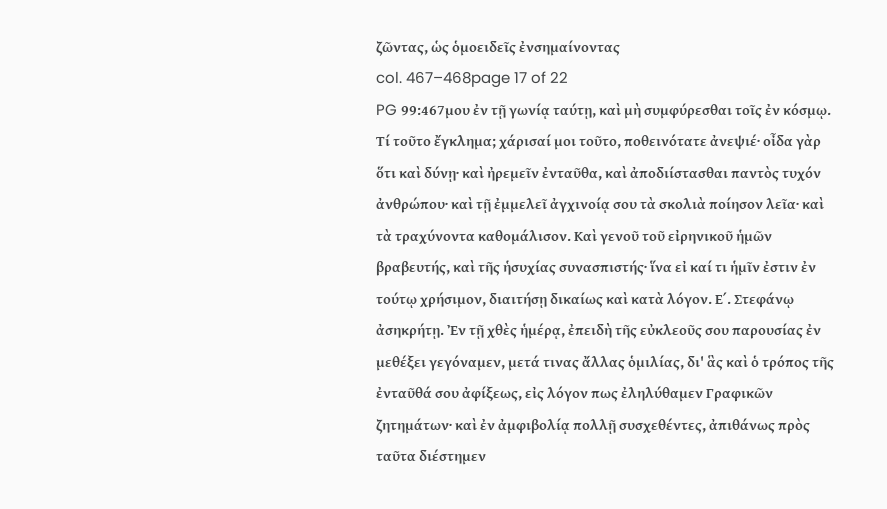ζῶντας, ὡς ὁμοειδεῖς ἐνσημαίνοντας
col. 467–468page 17 of 22
PG 99:467μου ἐν τῇ γωνίᾳ ταύτῃ, καὶ μὴ συμφύρεσθαι τοῖς ἐν κόσμῳ. Τί τοῦτο ἔγκλημα; χάρισαί μοι τοῦτο, ποθεινότατε ἀνεψιέ· οἶδα γὰρ ὅτι καὶ δύνῃ· καὶ ἠρεμεῖν ἐνταῦθα, καὶ ἀποδιίστασθαι παντὸς τυχόν ἀνθρώπου· καὶ τῇ ἐμμελεῖ ἀγχινοίᾳ σου τὰ σκολιὰ ποίησον λεῖα· καὶ τὰ τραχύνοντα καθομάλισον. Καὶ γενοῦ τοῦ εἰρηνικοῦ ἡμῶν βραβευτής, καὶ τῆς ἡσυχίας συνασπιστής· ἵνα εἰ καί τι ἡμῖν ἐστιν ἐν τούτῳ χρήσιμον, διαιτήσῃ δικαίως καὶ κατὰ λόγον. Ε΄. Στεφάνῳ ἀσηκρήτῃ. Ἐν τῇ χθὲς ἡμέρᾳ, ἐπειδὴ τῆς εὐκλεοῦς σου παρουσίας ἐν μεθέξει γεγόναμεν, μετά τινας ἄλλας ὁμιλίας, δι' ἃς καὶ ὁ τρόπος τῆς ἐνταῦθά σου ἀφίξεως, εἰς λόγον πως ἐληλύθαμεν Γραφικῶν ζητημάτων· καὶ ἐν ἀμφιβολίᾳ πολλῇ συσχεθέντες, ἀπιθάνως πρὸς ταῦτα διέστημεν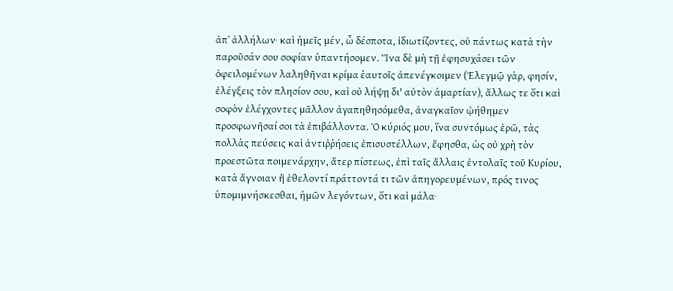ἀπ᾿ ἀλλήλων· καὶ ἡμεῖς μέν, ὦ δέσποτα, ἰδιωτίζοντες, οὐ πάντως κατὰ τὴν παροῦσάν σου σοφίαν ὑπαντήσομεν. Ἵνα δὲ μὴ τῇ ἐφησυχάσει τῶν ὀφειλομένων λαληθῆναι κρίμα ἑαυτοῖς ἀπενέγκοιμεν (Ἐλεγμῷ γὰρ, φησίν, ἐλέγξεις τὸν πλησίον σου, καὶ οὐ λήψῃ δι' αὐτὸν ἁμαρτίαν), ἄλλως τε ὅτι καὶ σοφὸν ἐλέγχοντες μᾶλλον ἀγαπηθησόμεθα, ἀναγκαῖον ᾠήθημεν προσφωνῆσαί σοι τὰ ἐπιβάλλοντα. Ὁ κύριός μου, ἵνα συντόμως ἐρῶ, τὰς πολλὰς πεύσεις καὶ ἀντιῤῥήσεις ἐπισυστέλλων, ἔφησθα, ὡς οὐ χρὴ τὸν προεστῶτα ποιμενάρχην, ἄτερ πίστεως, ἐπὶ ταῖς ἄλλαις ἐντολαῖς τοῦ Κυρίου, κατὰ ἄγνοιαν ἢ ἐθελοντί πράττοντά τι τῶν ἀπηγορευμένων, πρός τινος ὑπομιμνήσκεσθαι, ἡμῶν λεγόντων, ὅτι καὶ μάλα·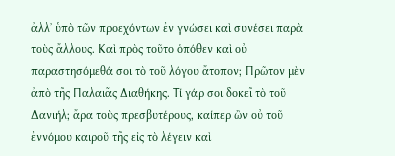ἀλλ᾽ ὑπὸ τῶν προεχόντων ἐν γνώσει καὶ συνέσει παρὰ τοὺς ἄλλους. Καὶ πρὸς τοῦτο ὁπόθεν καὶ οὐ παραστησόμεθά σοι τὸ τοῦ λόγου ἄτοπον; Πρῶτον μὲν ἀπὸ τῆς Παλαιᾶς Διαθήκης. Τί γάρ σοι δοκεῖ τὸ τοῦ Δανιήλ; ἄρα τοὺς πρεσβυτέρους, καίπερ ὢν οὐ τοῦ ἐννόμου καιροῦ τῆς εἰς τὸ λέγειν καὶ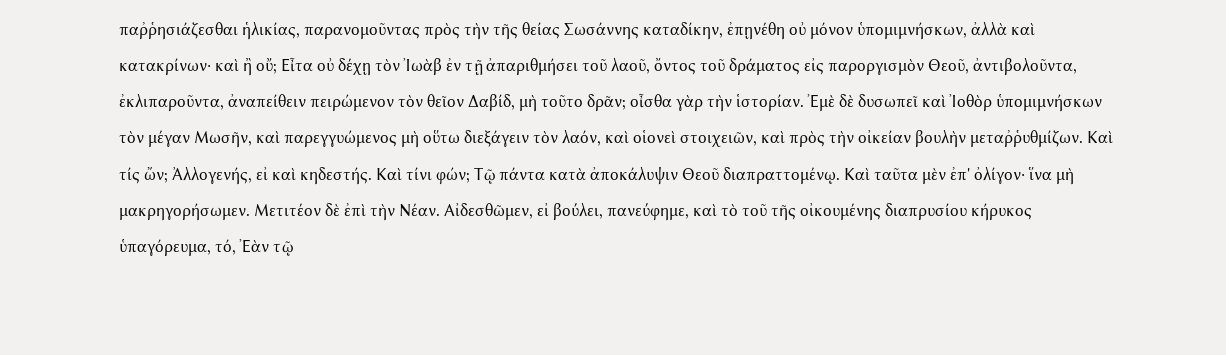παῤῥησιάζεσθαι ἡλικίας, παρανομοῦντας πρὸς τὴν τῆς θείας Σωσάννης καταδίκην, ἐπῃνέθη οὐ μόνον ὑπομιμνήσκων, ἀλλὰ καὶ κατακρίνων· καὶ ἢ οὔ; Εἶτα οὐ δέχῃ τὸν Ἰωὰβ ἐν τῇ ἀπαριθμήσει τοῦ λαοῦ, ὄντος τοῦ δράματος εἰς παροργισμὸν Θεοῦ, ἀντιβολοῦντα, ἐκλιπαροῦντα, ἀναπείθειν πειρώμενον τὸν θεῖον Δαβίδ, μὴ τοῦτο δρᾶν; οἶσθα γὰρ τὴν ἱστορίαν. Ἐμὲ δὲ δυσωπεῖ καὶ Ἰοθὸρ ὑπομιμνήσκων τὸν μέγαν Μωσῆν, καὶ παρεγγυώμενος μὴ οὕτω διεξάγειν τὸν λαόν, καὶ οἱονεὶ στοιχειῶν, καὶ πρὸς τὴν οἰκείαν βουλὴν μεταῤῥυθμίζων. Καὶ τίς ὤν; Ἀλλογενής, εἰ καὶ κηδεστής. Καὶ τίνι φών; Τῷ πάντα κατὰ ἀποκάλυψιν Θεοῦ διαπραττομένῳ. Καὶ ταῦτα μὲν ἐπ' ὀλίγον· ἵνα μὴ μακρηγορήσωμεν. Μετιτέον δὲ ἐπὶ τὴν Νέαν. Αἰδεσθῶμεν, εἰ βούλει, πανεύφημε, καὶ τὸ τοῦ τῆς οἰκουμένης διαπρυσίου κήρυκος ὑπαγόρευμα, τό, Ἐὰν τῷ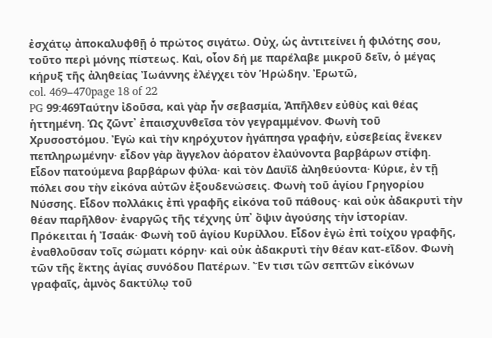ἐσχάτῳ ἀποκαλυφθῇ ὁ πρώτος σιγάτω. Οὐχ, ὡς ἀντιτείνει ἡ φιλότης σου, τοῦτο περὶ μόνης πίστεως. Καὶ, οἷον δή με παρέλαβε μικροῦ δεῖν, ὁ μέγας κήρυξ τῆς ἀληθείας Ἰωάννης ἐλέγχει τὸν Ἡρώδην. Ἐρωτῶ,
col. 469–470page 18 of 22
PG 99:469Ταύτην ἰδοῦσα, καὶ γὰρ ἦν σεβασμία, Ἀπῆλθεν εὐθὺς καὶ θέας ἡττημένη. Ὡς ζῶντ᾽ ἐπαισχυνθεῖσα τὸν γεγραμμένον. Φωνὴ τοῦ Χρυσοστόμου. Ἐγὼ καὶ τὴν κηρόχυτον ἠγάπησα γραφήν, εὐσεβείας ἕνεκεν πεπληρωμένην· εἶδον γὰρ ἄγγελον ἀόρατον ἐλαύνοντα βαρβάρων στίφη. Εἶδον πατούμενα βαρβάρων φύλα· καὶ τὸν Δαυῒδ ἀληθεύοντα· Κύριε, ἐν τῇ πόλει σου τὴν εἰκόνα αὐτῶν ἐξουδενώσεις. Φωνὴ τοῦ ἁγίου Γρηγορίου Νύσσης. Εἶδον πολλάκις ἐπὶ γραφῆς εἰκόνα τοῦ πάθους· καὶ οὐκ ἀδακρυτὶ τὴν θέαν παρῆλθον· ἐναργῶς τῆς τέχνης ὑπ᾽ ὄψιν ἀγούσης τὴν ἱστορίαν. Πρόκειται ἡ Ἰσαάκ· Φωνὴ τοῦ ἁγίου Κυρίλλου. Εἶδον ἐγὼ ἐπὶ τοίχου γραφῆς, ἐναθλοῦσαν τοῖς σώματι κόρην· καὶ οὐκ ἀδακρυτὶ τὴν θέαν κατ-εῖδον. Φωνὴ τῶν τῆς ἕκτης ἁγίας συνόδου Πατέρων. Ἔν τισι τῶν σεπτῶν εἰκόνων γραφαῖς, ἀμνὸς δακτύλῳ τοῦ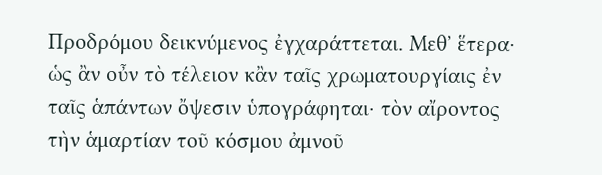Προδρόμου δεικνύμενος ἐγχαράττεται. Μεθ᾽ ἕτερα· ὡς ἂν οὖν τὸ τέλειον κἂν ταῖς χρωματουργίαις ἐν ταῖς ἁπάντων ὄψεσιν ὑπογράφηται· τὸν αἴροντος τὴν ἁμαρτίαν τοῦ κόσμου ἀμνοῦ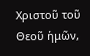Χριστοῦ τοῦ Θεοῦ ἡμῶν,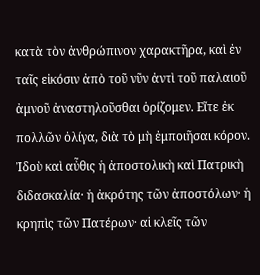κατὰ τὸν ἀνθρώπινον χαρακτῆρα, καὶ ἐν ταῖς εἰκόσιν ἀπὸ τοῦ νῦν ἀντὶ τοῦ παλαιοῦ ἀμνοῦ ἀναστηλοῦσθαι ὁρίζομεν. Εἴτε ἐκ πολλῶν ὀλίγα, διὰ τὸ μὴ ἐμποιῆσαι κόρον. Ἰδοὺ καὶ αὖθις ἡ ἀποστολικὴ καὶ Πατρικὴ διδασκαλία· ἡ ἀκρότης τῶν ἀποστόλων· ἡ κρηπὶς τῶν Πατέρων· αἱ κλεῖς τῶν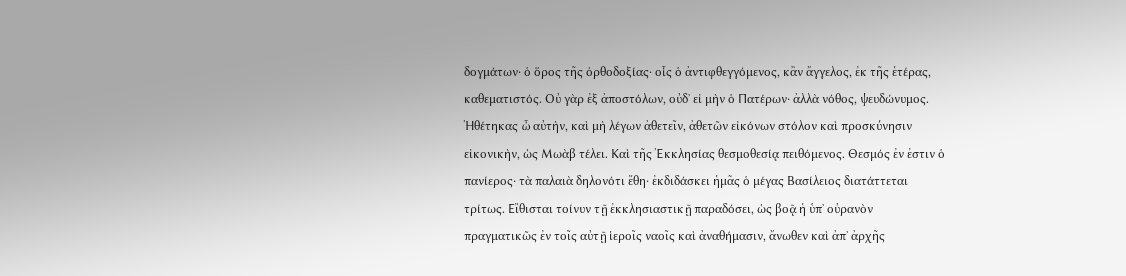δογμάτων· ὁ ὅρος τῆς ὀρθοδοξίας· οἷς ὁ ἀντιφθεγγόμενος, κἂν ἄγγελος, ἐκ τῆς ἑτέρας, καθεματιστός. Οὐ γὰρ ἐξ ἀποστόλων, οὐδ᾽ εἰ μὴν ὁ Πατέρων· ἀλλὰ νόθος, ψευδώνυμος. Ἠθέτηκας ὦ αὐτὴν, καὶ μὴ λέγων ἀθετεῖν, ἀθετῶν εἰκόνων στόλον καὶ προσκύνησιν εἰκονικὴν, ὡς Μωὰβ τέλει. Καὶ τῆς Ἐκκλησίας θεσμοθεσίᾳ πειθόμενος. Θεσμός ἐν ἐστιν ὁ πανίερος· τὰ παλαιὰ δηλονότι ἔθη· ἐκδιδάσκει ἡμᾶς ὁ μέγας Βασίλειος διατάττεται τρίτως. Εἴθισται τοίνυν τῇ ἐκκλησιαστικῇ παραδόσει, ὡς βοᾷ ἡ ὑπ᾽ οὐρανὸν πραγματικῶς ἐν τοῖς αὐτῇ ἱεροῖς ναοῖς καὶ ἀναθήμασιν, ἄνωθεν καὶ ἀπ᾽ ἀρχῆς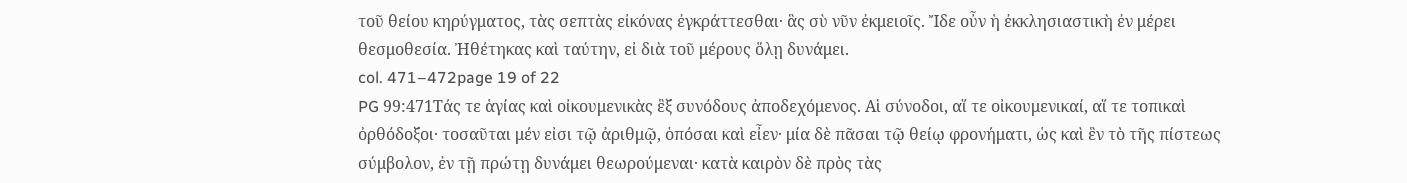τοῦ θείου κηρύγματος, τὰς σεπτὰς εἰκόνας ἐγκράττεσθαι· ἃς σὺ νῦν ἐκμειοῖς. Ἴδε οὖν ἡ ἐκκλησιαστικὴ ἐν μέρει θεσμοθεσία. Ἠθέτηκας καὶ ταύτην, εἰ διὰ τοῦ μέρους ὅλῃ δυνάμει.
col. 471–472page 19 of 22
PG 99:471Τάς τε ἁγίας καὶ οἰκουμενικὰς ἓξ συνόδους ἀποδεχόμενος. Αἱ σύνοδοι, αἵ τε οἰκουμενικαί, αἵ τε τοπικαὶ ὀρθόδοξοι· τοσαῦται μέν εἰσι τῷ ἀριθμῷ, ὁπόσαι καὶ εἶεν· μία δὲ πᾶσαι τῷ θείῳ φρονήματι, ὡς καὶ ἓν τὸ τῆς πίστεως σύμβολον, ἐν τῇ πρώτῃ δυνάμει θεωρούμεναι· κατὰ καιρὸν δὲ πρὸς τὰς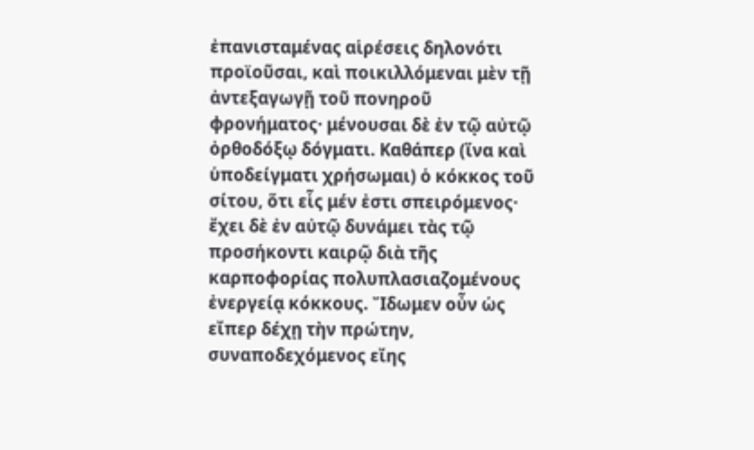ἐπανισταμένας αἱρέσεις δηλονότι προϊοῦσαι, καὶ ποικιλλόμεναι μὲν τῇ ἀντεξαγωγῇ τοῦ πονηροῦ φρονήματος· μένουσαι δὲ ἐν τῷ αὐτῷ ὀρθοδόξῳ δόγματι. Καθάπερ (ἵνα καὶ ὑποδείγματι χρήσωμαι) ὁ κόκκος τοῦ σίτου, ὅτι εἷς μέν ἐστι σπειρόμενος· ἔχει δὲ ἐν αὐτῷ δυνάμει τὰς τῷ προσήκοντι καιρῷ διὰ τῆς καρποφορίας πολυπλασιαζομένους ἐνεργείᾳ κόκκους. Ἴδωμεν οὖν ὡς εἴπερ δέχῃ τὴν πρώτην, συναποδεχόμενος εἴης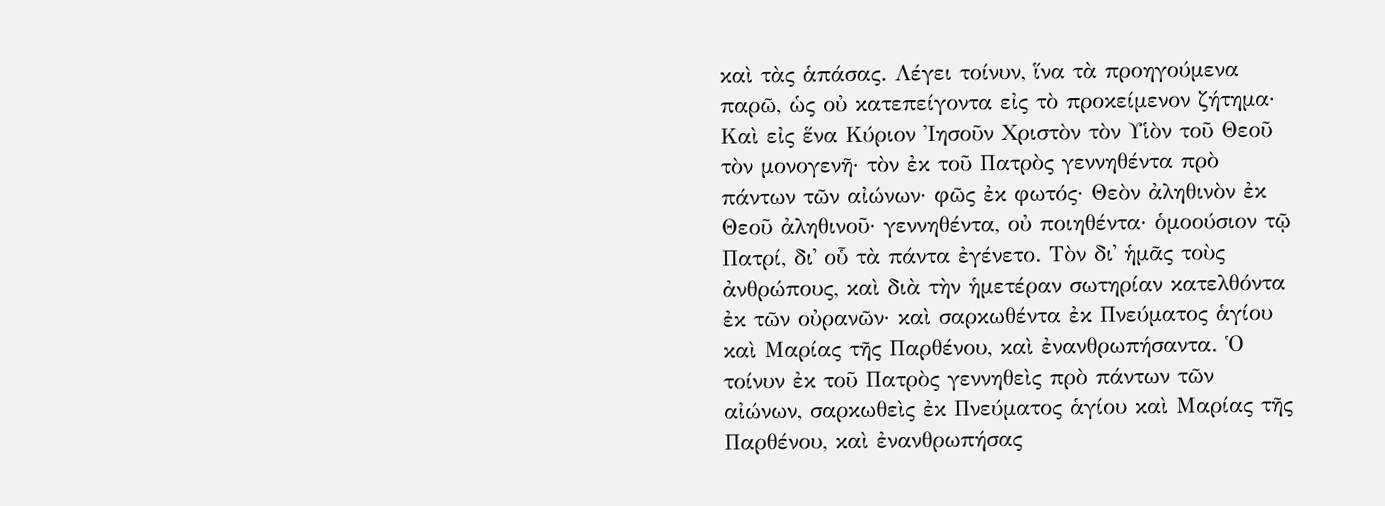καὶ τὰς ἁπάσας. Λέγει τοίνυν, ἵνα τὰ προηγούμενα παρῶ, ὡς οὐ κατεπείγοντα εἰς τὸ προκείμενον ζήτημα· Καὶ εἰς ἕνα Κύριον Ἰησοῦν Χριστὸν τὸν Υἱὸν τοῦ Θεοῦ τὸν μονογενῆ· τὸν ἐκ τοῦ Πατρὸς γεννηθέντα πρὸ πάντων τῶν αἰώνων· φῶς ἐκ φωτός· Θεὸν ἀληθινὸν ἐκ Θεοῦ ἀληθινοῦ· γεννηθέντα, οὐ ποιηθέντα· ὁμοούσιον τῷ Πατρί, δι᾽ οὗ τὰ πάντα ἐγένετο. Τὸν δι᾽ ἡμᾶς τοὺς ἀνθρώπους, καὶ διὰ τὴν ἡμετέραν σωτηρίαν κατελθόντα ἐκ τῶν οὐρανῶν· καὶ σαρκωθέντα ἐκ Πνεύματος ἁγίου καὶ Μαρίας τῆς Παρθένου, καὶ ἐνανθρωπήσαντα. Ὁ τοίνυν ἐκ τοῦ Πατρὸς γεννηθεὶς πρὸ πάντων τῶν αἰώνων, σαρκωθεὶς ἐκ Πνεύματος ἁγίου καὶ Μαρίας τῆς Παρθένου, καὶ ἐνανθρωπήσας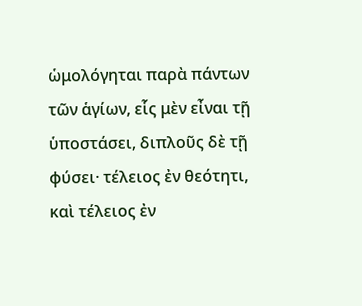ὡμολόγηται παρὰ πάντων τῶν ἁγίων, εἷς μὲν εἶναι τῇ ὑποστάσει, διπλοῦς δὲ τῇ φύσει· τέλειος ἐν θεότητι, καὶ τέλειος ἐν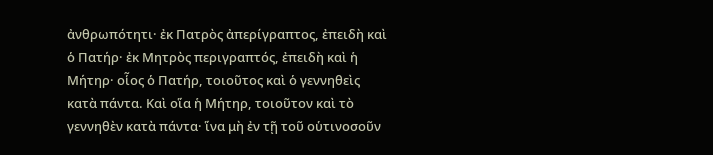ἀνθρωπότητι· ἐκ Πατρὸς ἀπερίγραπτος, ἐπειδὴ καὶ ὁ Πατήρ· ἐκ Μητρὸς περιγραπτός, ἐπειδὴ καὶ ἡ Μήτηρ· οἷος ὁ Πατήρ, τοιοῦτος καὶ ὁ γεννηθεὶς κατὰ πάντα. Καὶ οἵα ἡ Μήτηρ, τοιοῦτον καὶ τὸ γεννηθὲν κατὰ πάντα· ἵνα μὴ ἐν τῇ τοῦ οὑτινοσοῦν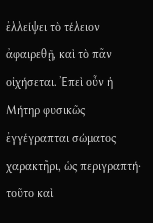ἐλλείψει τὸ τέλειον ἀφαιρεθῇ, καὶ τὸ πᾶν οἰχήσεται. Ἐπεὶ οὖν ἡ Μήτηρ φυσικῶς ἐγγέγραπται σώματος χαρακτῆρι, ὡς περιγραπτή· τοῦτο καὶ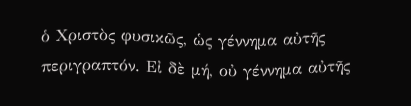ὁ Χριστὸς φυσικῶς, ὡς γέννημα αὐτῆς περιγραπτόν. Εἰ δὲ μή, οὐ γέννημα αὐτῆς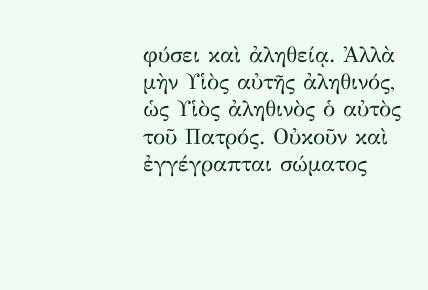φύσει καὶ ἀληθείᾳ. Ἀλλὰ μὴν Υἱὸς αὐτῆς ἀληθινός, ὡς Υἱὸς ἀληθινὸς ὁ αὐτὸς τοῦ Πατρός. Οὐκοῦν καὶ ἐγγέγραπται σώματος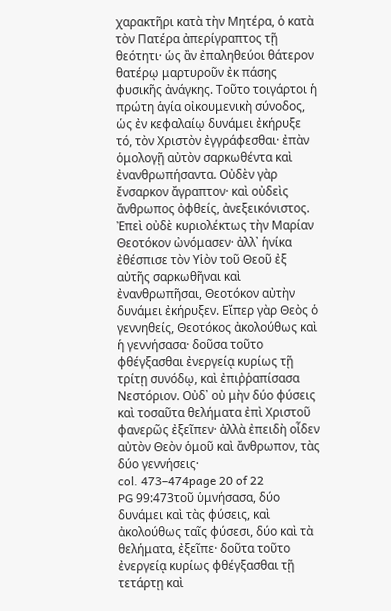χαρακτῆρι κατὰ τὴν Μητέρα, ὁ κατὰ τὸν Πατέρα ἀπερίγραπτος τῇ θεότητι· ὡς ἂν ἐπαληθεύοι θάτερον θατέρῳ μαρτυροῦν ἐκ πάσης φυσικῆς ἀνάγκης. Τοῦτο τοιγάρτοι ἡ πρώτη ἁγία οἰκουμενικὴ σύνοδος, ὡς ἐν κεφαλαίῳ δυνάμει ἐκήρυξε τό, τὸν Χριστὸν ἐγγράφεσθαι· ἐπὰν ὁμολογῇ αὐτὸν σαρκωθέντα καὶ ἐνανθρωπήσαντα. Οὐδὲν γὰρ ἔνσαρκον ἄγραπτον· καὶ οὐδεὶς ἄνθρωπος ὀφθείς, ἀνεξεικόνιστος. Ἐπεὶ οὐδὲ κυριολέκτως τὴν Μαρίαν Θεοτόκον ὠνόμασεν· ἀλλ᾽ ἡνίκα ἐθέσπισε τὸν Υἱὸν τοῦ Θεοῦ ἐξ αὐτῆς σαρκωθῆναι καὶ ἐνανθρωπῆσαι, Θεοτόκον αὐτὴν δυνάμει ἐκήρυξεν. Εἴπερ γὰρ Θεὸς ὁ γεννηθείς, Θεοτόκος ἀκολούθως καὶ ἡ γεννήσασα· δοῦσα τοῦτο φθέγξασθαι ἐνεργείᾳ κυρίως τῇ τρίτῃ συνόδῳ, καὶ ἐπιῤῥαπίσασα Νεστόριον. Οὐδ᾽ οὐ μὴν δύο φύσεις καὶ τοσαῦτα θελήματα ἐπὶ Χριστοῦ φανερῶς ἐξεῖπεν· ἀλλὰ ἐπειδὴ οἶδεν αὐτὸν Θεὸν ὁμοῦ καὶ ἄνθρωπον, τὰς δύο γεννήσεις·
col. 473–474page 20 of 22
PG 99:473τοῦ ὑμνήσασα, δύο δυνάμει καὶ τὰς φύσεις, καὶ ἀκολούθως ταῖς φύσεσι, δύο καὶ τὰ θελήματα, ἐξεῖπε· δοῦτα τοῦτο ἐνεργείᾳ κυρίως φθέγξασθαι τῇ τετάρτῃ καὶ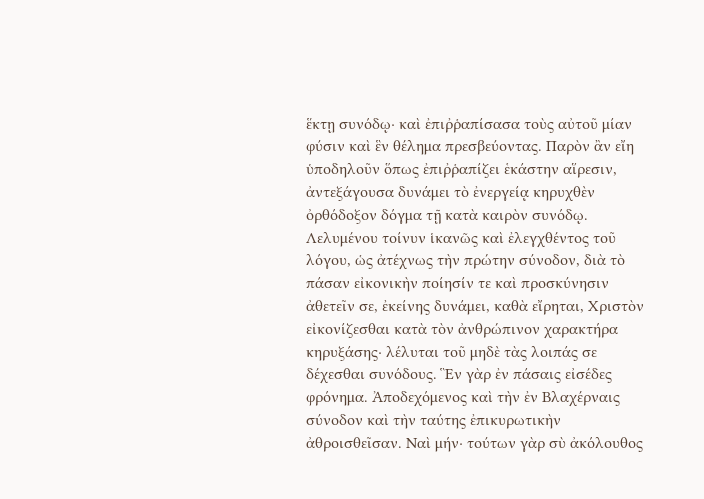ἕκτῃ συνόδῳ· καὶ ἐπιῤῥαπίσασα τοὺς αὐτοῦ μίαν φύσιν καὶ ἓν θέλημα πρεσβεύοντας. Παρὸν ἂν εἴη ὑποδηλοῦν ὅπως ἐπιῤῥαπίζει ἑκάστην αἵρεσιν, ἀντεξάγουσα δυνάμει τὸ ἐνεργείᾳ κηρυχθὲν ὀρθόδοξον δόγμα τῇ κατὰ καιρὸν συνόδῳ. Λελυμένου τοίνυν ἱκανῶς καὶ ἐλεγχθέντος τοῦ λόγου, ὡς ἀτέχνως τὴν πρώτην σύνοδον, διὰ τὸ πάσαν εἰκονικὴν ποίησίν τε καὶ προσκύνησιν ἀθετεῖν σε, ἐκείνης δυνάμει, καθὰ εἴρηται, Χριστὸν εἰκονίζεσθαι κατὰ τὸν ἀνθρώπινον χαρακτήρα κηρυξάσης· λέλυται τοῦ μηδὲ τὰς λοιπάς σε δέχεσθαι συνόδους. Ἓν γὰρ ἐν πάσαις εἰσέδες φρόνημα. Ἀποδεχόμενος καὶ τὴν ἐν Βλαχέρναις σύνοδον καὶ τὴν ταύτης ἐπικυρωτικὴν ἀθροισθεῖσαν. Ναὶ μήν· τούτων γὰρ σὺ ἀκόλουθος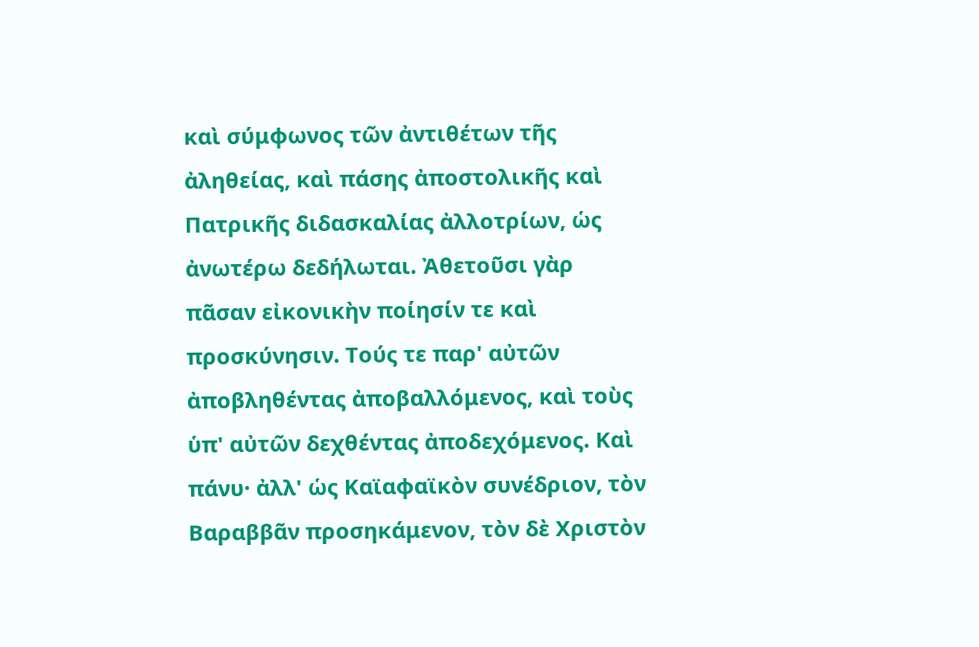καὶ σύμφωνος τῶν ἀντιθέτων τῆς ἀληθείας, καὶ πάσης ἀποστολικῆς καὶ Πατρικῆς διδασκαλίας ἀλλοτρίων, ὡς ἀνωτέρω δεδήλωται. Ἀθετοῦσι γὰρ πᾶσαν εἰκονικὴν ποίησίν τε καὶ προσκύνησιν. Τούς τε παρ' αὐτῶν ἀποβληθέντας ἀποβαλλόμενος, καὶ τοὺς ὑπ' αὐτῶν δεχθέντας ἀποδεχόμενος. Καὶ πάνυ· ἀλλ' ὡς Καϊαφαϊκὸν συνέδριον, τὸν Βαραββᾶν προσηκάμενον, τὸν δὲ Χριστὸν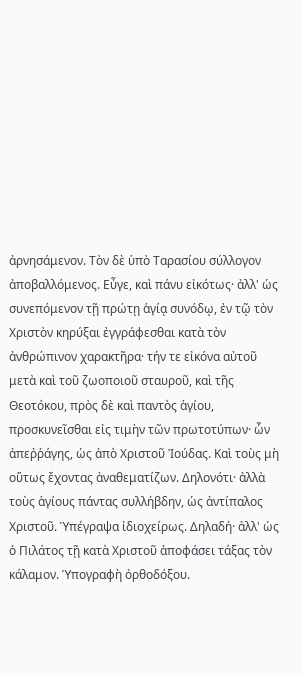ἀρνησάμενον. Τὸν δὲ ὑπὸ Ταρασίου σύλλογον ἀποβαλλόμενος. Εὖγε, καὶ πάνυ εἰκότως· ἀλλ' ὡς συνεπόμενον τῇ πρώτῃ ἁγίᾳ συνόδῳ, ἐν τῷ τὸν Χριστὸν κηρύξαι ἐγγράφεσθαι κατὰ τὸν ἀνθρώπινον χαρακτῆρα· τήν τε εἰκόνα αὐτοῦ μετὰ καὶ τοῦ ζωοποιοῦ σταυροῦ, καὶ τῆς Θεοτόκου, πρὸς δὲ καὶ παντὸς ἁγίου, προσκυνεῖσθαι εἰς τιμὴν τῶν πρωτοτύπων· ὧν ἀπεῤῥάγης, ὡς ἀπὸ Χριστοῦ Ἰούδας. Καὶ τοὺς μὴ οὕτως ἔχοντας ἀναθεματίζων. Δηλονότι· ἀλλὰ τοὺς ἁγίους πάντας συλλήβδην, ὡς ἀντίπαλος Χριστοῦ. Ὑπέγραψα ἰδιοχείρως. Δηλαδή· ἀλλ' ὡς ὁ Πιλάτος τῇ κατὰ Χριστοῦ ἀποφάσει τάξας τὸν κάλαμον. Ὑπογραφὴ ὀρθοδόξου.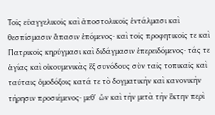Τοῖς εὐαγγελικοῖς καὶ ἀποστολικοῖς ἐντάλμασι καὶ θεσπίσμασιν ἅπασιν ἑπόμενος· καὶ τοῖς προφητικοῖς τε καὶ Πατρικοῖς κηρύγμασι καὶ διδάγμασιν ἐπερειδόμενος· τάς τε ἁγίας καὶ οἰκουμενικὰς ἓξ συνόδους σὺν ταῖς τοπικαῖς καὶ ταύταις ὁμοδόξοις κατά τε τὸ δογματικὴν καὶ κανονικὴν τήρησιν προσιέμενος· μεθ' ὧν καὶ τὴν μετὰ τὴν ἕκτην περὶ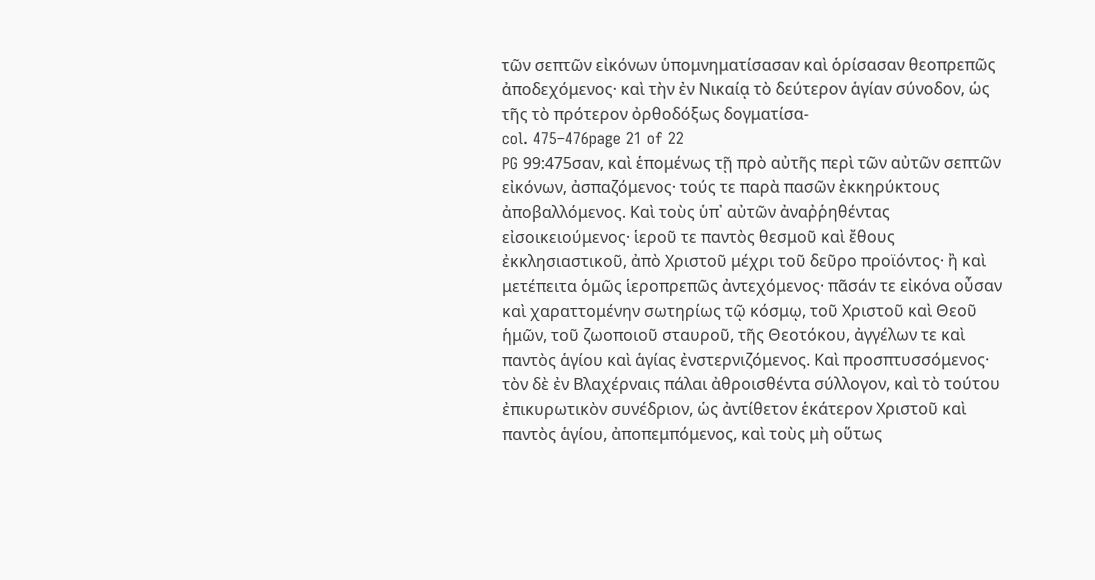τῶν σεπτῶν εἰκόνων ὑπομνηματίσασαν καὶ ὁρίσασαν θεοπρεπῶς ἀποδεχόμενος· καὶ τὴν ἐν Νικαίᾳ τὸ δεύτερον ἁγίαν σύνοδον, ὡς τῆς τὸ πρότερον ὀρθοδόξως δογματίσα-
col. 475–476page 21 of 22
PG 99:475σαν, καὶ ἑπομένως τῇ πρὸ αὐτῆς περὶ τῶν αὐτῶν σεπτῶν εἰκόνων, ἀσπαζόμενος· τούς τε παρὰ πασῶν ἐκκηρύκτους ἀποβαλλόμενος. Καὶ τοὺς ὑπ᾽ αὐτῶν ἀναῤῥηθέντας εἰσοικειούμενος· ἱεροῦ τε παντὸς θεσμοῦ καὶ ἔθους ἐκκλησιαστικοῦ, ἀπὸ Χριστοῦ μέχρι τοῦ δεῦρο προϊόντος· ἢ καὶ μετέπειτα ὁμῶς ἱεροπρεπῶς ἀντεχόμενος· πᾶσάν τε εἰκόνα οὖσαν καὶ χαραττομένην σωτηρίως τῷ κόσμῳ, τοῦ Χριστοῦ καὶ Θεοῦ ἡμῶν, τοῦ ζωοποιοῦ σταυροῦ, τῆς Θεοτόκου, ἀγγέλων τε καὶ παντὸς ἁγίου καὶ ἁγίας ἐνστερνιζόμενος. Καὶ προσπτυσσόμενος· τὸν δὲ ἐν Βλαχέρναις πάλαι ἀθροισθέντα σύλλογον, καὶ τὸ τούτου ἐπικυρωτικὸν συνέδριον, ὡς ἀντίθετον ἑκάτερον Χριστοῦ καὶ παντὸς ἁγίου, ἀποπεμπόμενος, καὶ τοὺς μὴ οὕτως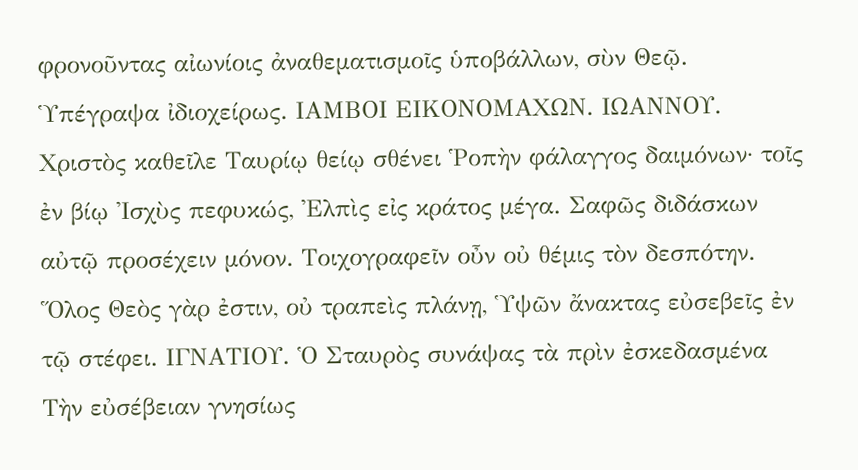φρονοῦντας αἰωνίοις ἀναθεματισμοῖς ὑποβάλλων, σὺν Θεῷ. Ὑπέγραψα ἰδιοχείρως. ΙΑΜΒΟΙ ΕΙΚΟΝΟΜΑΧΩΝ. ΙΩΑΝΝΟΥ. Χριστὸς καθεῖλε Ταυρίῳ θείῳ σθένει Ῥοπὴν φάλαγγος δαιμόνων· τοῖς ἐν βίῳ Ἰσχὺς πεφυκώς, Ἐλπὶς εἰς κράτος μέγα. Σαφῶς διδάσκων αὐτῷ προσέχειν μόνον. Τοιχογραφεῖν οὖν οὐ θέμις τὸν δεσπότην. Ὅλος Θεὸς γὰρ ἐστιν, οὐ τραπεὶς πλάνῃ, Ὑψῶν ἄνακτας εὐσεβεῖς ἐν τῷ στέφει. ΙΓΝΑΤΙΟΥ. Ὁ Σταυρὸς συνάψας τὰ πρὶν ἐσκεδασμένα Τὴν εὐσέβειαν γνησίως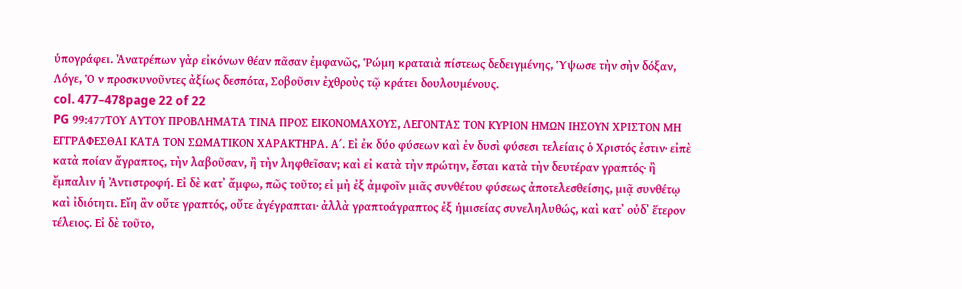ὑπογράφει. Ἀνατρέπων γὰρ εἰκόνων θέαν πᾶσαν ἐμφανῶς, Ῥώμη κραταιὰ πίστεως δεδειγμένης, Ὑψωσε τὴν σὴν δόξαν, Λόγε, Ὁ ν προσκυνοῦντες ἀξίως δεσπότα, Σοβοῦσιν ἐχθροὺς τῷ κράτει δουλουμένους.
col. 477–478page 22 of 22
PG 99:477ΤΟΥ ΑΥΤΟΥ ΠΡΟΒΛΗΜΑΤΑ ΤΙΝΑ ΠΡΟΣ ΕΙΚΟΝΟΜΑΧΟΥΣ, ΛΕΓΟΝΤΑΣ ΤΟΝ ΚΥΡΙΟΝ ΗΜΩΝ ΙΗΣΟΥΝ ΧΡΙΣΤΟΝ ΜΗ ΕΓΓΡΑΦΕΣΘΑΙ ΚΑΤΑ ΤΟΝ ΣΩΜΑΤΙΚΟΝ ΧΑΡΑΚΤΗΡΑ. Α΄. Εἰ ἐκ δύο φύσεων καὶ ἐν δυσὶ φύσεσι τελείαις ὁ Χριστός ἐστιν· εἰπὲ κατὰ ποίαν ἄγραπτος, τὴν λαβοῦσαν, ἢ τὴν ληφθεῖσαν; καὶ εἰ κατὰ τὴν πρώτην, ἔσται κατὰ τὴν δευτέραν γραπτός· ἢ ἔμπαλιν ἡ Ἀντιστροφή. Εἰ δὲ κατ᾽ ἄμφω, πῶς τοῦτο; εἰ μὴ ἐξ ἀμφοῖν μιᾶς συνθέτου φύσεως ἀποτελεσθείσης, μιᾷ συνθέτῳ καὶ ἰδιότητι. Εἴη ἂν οὔτε γραπτός, οὔτε ἀγέγραπται· ἀλλὰ γραπτοάγραπτος ἐξ ἡμισείας συνεληλυθώς, καὶ κατ᾽ οὐδ᾽ ἕτερον τέλειος. Εἰ δὲ τοῦτο,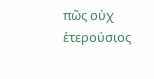πῶς οὐχ ἑτερούσιος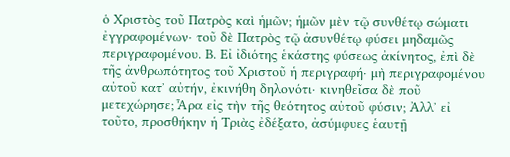ὁ Χριστὸς τοῦ Πατρὸς καὶ ἡμῶν; ἡμῶν μὲν τῷ συνθέτῳ σώματι ἐγγραφομένων· τοῦ δὲ Πατρὸς τῷ ἀσυνθέτῳ φύσει μηδαμῶς περιγραφομένου. Β. Εἰ ἰδιότης ἑκάστης φύσεως ἀκίνητος, ἐπὶ δὲ τῆς ἀνθρωπότητος τοῦ Χριστοῦ ἡ περιγραφή· μὴ περιγραφομένου αὐτοῦ κατ᾽ αὐτήν, ἐκινήθη δηλονότι· κινηθεῖσα δὲ ποῦ μετεχώρησε; Ἆρα εἰς τὴν τῆς θεότητος αὐτοῦ φύσιν; Ἀλλ᾽ εἰ τοῦτο, προσθήκην ἡ Τριὰς ἐδέξατο, ἀσύμφυες ἑαυτῇ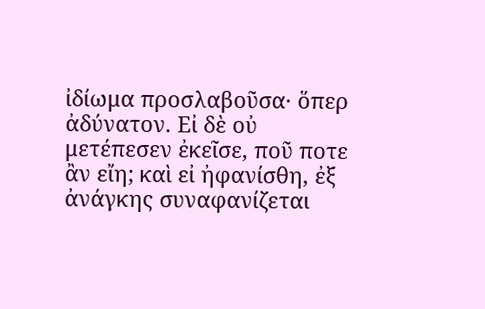ἰδίωμα προσλαβοῦσα· ὅπερ ἀδύνατον. Εἰ δὲ οὐ μετέπεσεν ἐκεῖσε, ποῦ ποτε ἂν εἴη; καὶ εἰ ἠφανίσθη, ἐξ ἀνάγκης συναφανίζεται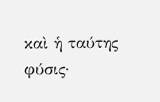καὶ ἡ ταύτης φύσις·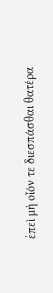ἐπεὶ μὴ οἷόν τε διεσπάσθαι θατέρα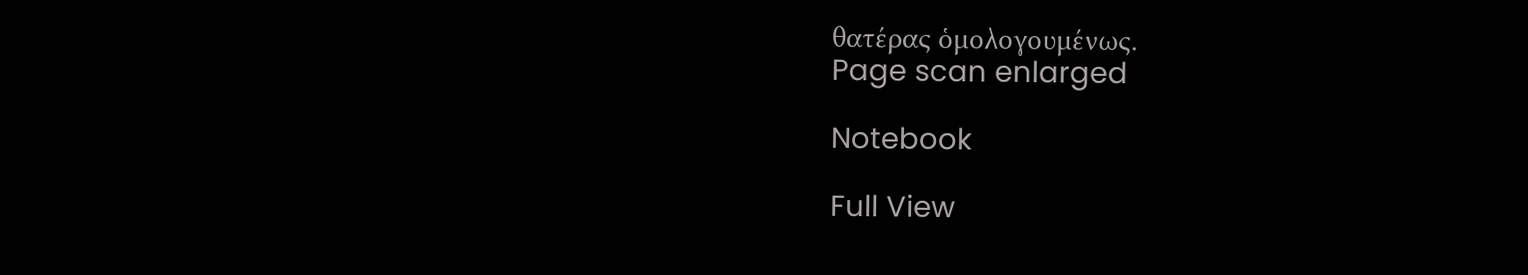θατέρας ὁμολογουμένως.
Page scan enlarged

Notebook

Full View